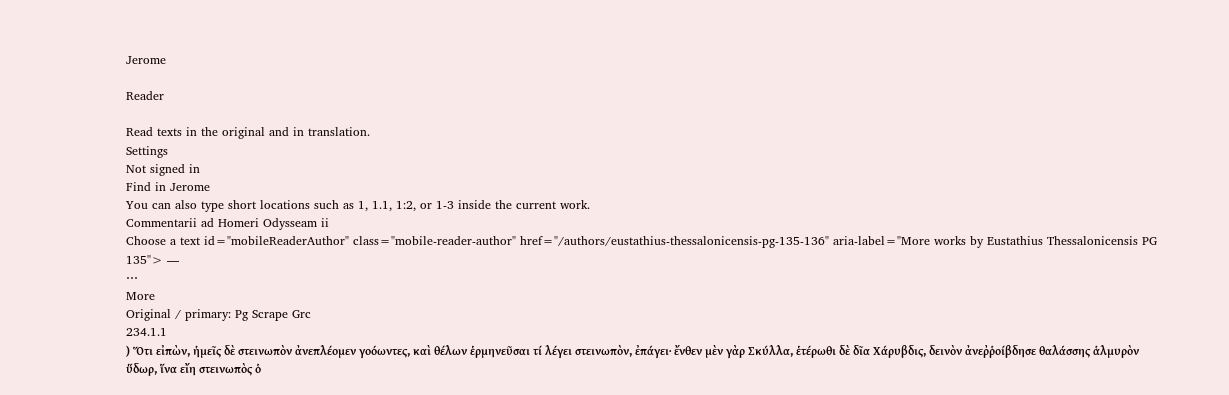Jerome

Reader

Read texts in the original and in translation.
Settings
Not signed in
Find in Jerome
You can also type short locations such as 1, 1.1, 1:2, or 1-3 inside the current work.
Commentarii ad Homeri Odysseam ii
Choose a text id="mobileReaderAuthor" class="mobile-reader-author" href="/authors/eustathius-thessalonicensis-pg-135-136" aria-label="More works by Eustathius Thessalonicensis PG 135"> —
⋯
More
Original / primary: Pg Scrape Grc
234.1.1
) Ὅτι εἰπὼν, ἡμεῖς δὲ στεινωπὸν ἀνεπλέομεν γοόωντες, καὶ θέλων ἑρμηνεῦσαι τί λέγει στεινωπὸν, ἐπάγει· ἔνθεν μὲν γὰρ Σκύλλα, ἑτέρωθι δὲ δῖα Χάρυβδις, δεινὸν ἀνεῤῥοίβδησε θαλάσσης ἁλμυρὸν ὕδωρ, ἵνα εἴη στεινωπὸς ὁ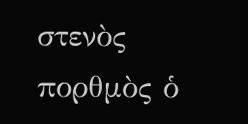στενὸς πορθμὸς ὁ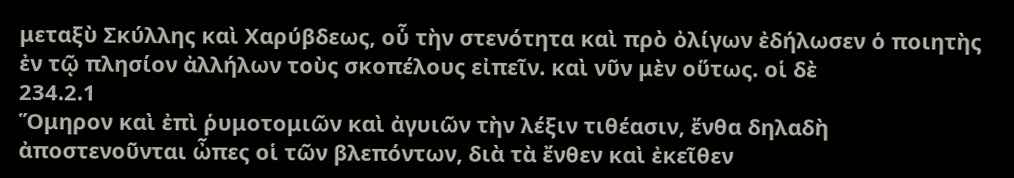μεταξὺ Σκύλλης καὶ Χαρύβδεως, οὗ τὴν στενότητα καὶ πρὸ ὀλίγων ἐδήλωσεν ὁ ποιητὴς ἐν τῷ πλησίον ἀλλήλων τοὺς σκοπέλους εἰπεῖν. καὶ νῦν μὲν οὕτως. οἱ δὲ
234.2.1
Ὅμηρον καὶ ἐπὶ ῥυμοτομιῶν καὶ ἀγυιῶν τὴν λέξιν τιθέασιν, ἔνθα δηλαδὴ ἀποστενοῦνται ὦπες οἱ τῶν βλεπόντων, διὰ τὰ ἔνθεν καὶ ἐκεῖθεν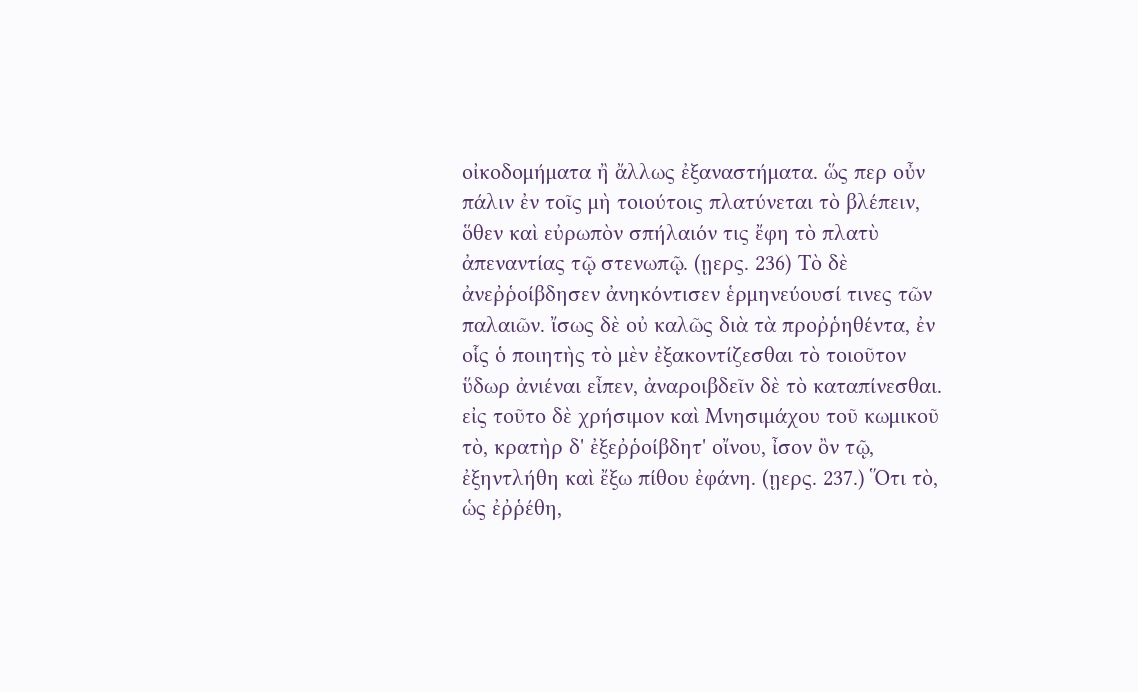οἰκοδομήματα ἢ ἄλλως ἐξαναστήματα. ὥς περ οὖν πάλιν ἐν τοῖς μὴ τοιούτοις πλατύνεται τὸ βλέπειν, ὅθεν καὶ εὐρωπὸν σπήλαιόν τις ἔφη τὸ πλατὺ ἀπεναντίας τῷ στενωπῷ. (ῃερς. 236) Τὸ δὲ ἀνεῤῥοίβδησεν ἀνηκόντισεν ἑρμηνεύουσί τινες τῶν παλαιῶν. ἴσως δὲ οὐ καλῶς διὰ τὰ προῤῥηθέντα, ἐν οἷς ὁ ποιητὴς τὸ μὲν ἐξακοντίζεσθαι τὸ τοιοῦτον ὕδωρ ἀνιέναι εἶπεν, ἀναροιβδεῖν δὲ τὸ καταπίνεσθαι. εἰς τοῦτο δὲ χρήσιμον καὶ Μνησιμάχου τοῦ κωμικοῦ τὸ, κρατὴρ δ' ἐξεῤῥοίβδητ' οἴνου, ἶσον ὂν τῷ, ἐξηντλήθη καὶ ἔξω πίθου ἐφάνη. (ῃερς. 237.) Ὅτι τὸ, ὡς ἐῤῥέθη,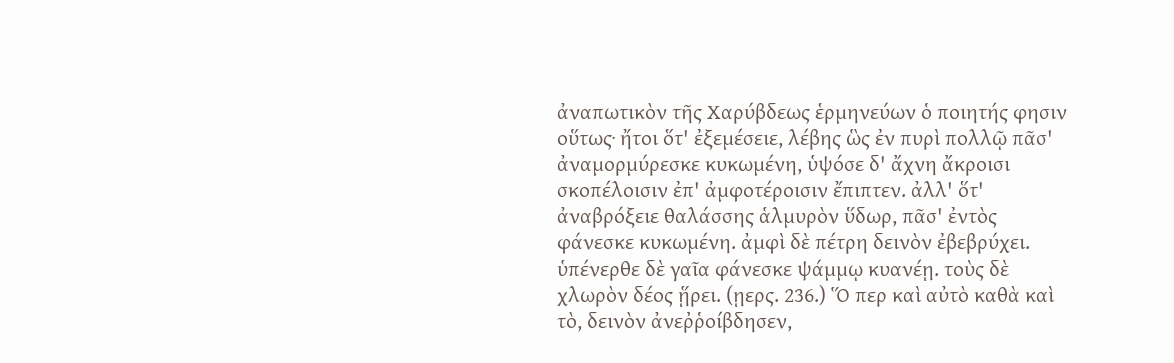ἀναπωτικὸν τῆς Χαρύβδεως ἑρμηνεύων ὁ ποιητής φησιν οὕτως· ἤτοι ὅτ' ἐξεμέσειε, λέβης ὣς ἐν πυρὶ πολλῷ πᾶσ' ἀναμορμύρεσκε κυκωμένη, ὑψόσε δ' ἄχνη ἄκροισι σκοπέλοισιν ἐπ' ἀμφοτέροισιν ἔπιπτεν. ἀλλ' ὅτ' ἀναβρόξειε θαλάσσης ἁλμυρὸν ὕδωρ, πᾶσ' ἐντὸς φάνεσκε κυκωμένη. ἀμφὶ δὲ πέτρη δεινὸν ἐβεβρύχει. ὑπένερθε δὲ γαῖα φάνεσκε ψάμμῳ κυανέῃ. τοὺς δὲ χλωρὸν δέος ᾕρει. (ῃερς. 236.) Ὅ περ καὶ αὐτὸ καθὰ καὶ τὸ, δεινὸν ἀνεῤῥοίβδησεν,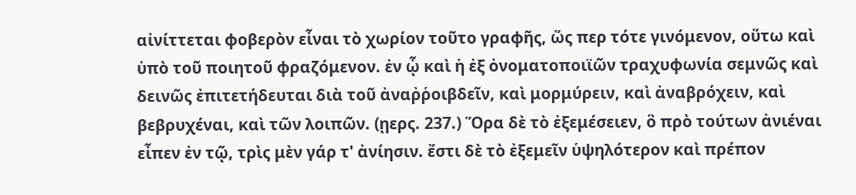αἰνίττεται φοβερὸν εἶναι τὸ χωρίον τοῦτο γραφῆς, ὥς περ τότε γινόμενον, οὕτω καὶ ὑπὸ τοῦ ποιητοῦ φραζόμενον. ἐν ᾧ καὶ ἡ ἐξ ὀνοματοποιϊῶν τραχυφωνία σεμνῶς καὶ δεινῶς ἐπιτετήδευται διὰ τοῦ ἀναῤῥοιβδεῖν, καὶ μορμύρειν, καὶ ἀναβρόχειν, καὶ βεβρυχέναι, καὶ τῶν λοιπῶν. (ῃερς. 237.) Ὅρα δὲ τὸ ἐξεμέσειεν, ὃ πρὸ τούτων ἀνιέναι εἶπεν ἐν τῷ, τρὶς μὲν γάρ τ' ἀνίησιν. ἔστι δὲ τὸ ἐξεμεῖν ὑψηλότερον καὶ πρέπον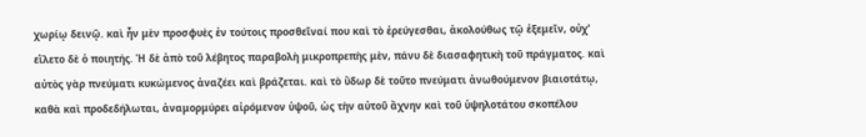χωρίῳ δεινῷ. καὶ ἦν μὲν προσφυὲς ἐν τούτοις προσθεῖναί που καὶ τὸ ἐρεύγεσθαι, ἀκολούθως τῷ ἐξεμεῖν, οὐχ' εἵλετο δὲ ὁ ποιητής. Ἡ δὲ ἀπὸ τοῦ λέβητος παραβολὴ μικροπρεπὴς μὲν, πάνυ δὲ διασαφητικὴ τοῦ πράγματος. καὶ αὐτὸς γὰρ πνεύματι κυκώμενος ἀναζέει καὶ βράζεται. καὶ τὸ ὕδωρ δὲ τοῦτο πνεύματι ἀνωθούμενον βιαιοτάτῳ, καθὰ καὶ προδεδήλωται, ἀναμορμύρει αἰρόμενον ὑψοῦ, ὡς τὴν αὐτοῦ ἄχνην καὶ τοῦ ὑψηλοτάτου σκοπέλου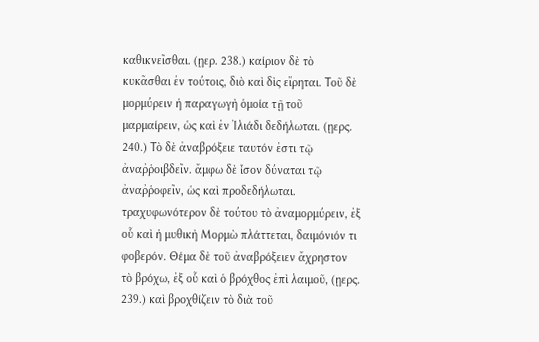καθικνεῖσθαι. (ῃερ. 238.) καίριον δὲ τὸ κυκᾶσθαι ἐν τούτοις, διὸ καὶ δὶς εἴρηται. Τοῦ δὲ μορμύρειν ἡ παραγωγὴ ὁμοία τῇ τοῦ μαρμαίρειν, ὡς καὶ ἐν Ἰλιάδι δεδήλωται. (ῃερς. 240.) Τὸ δὲ ἀναβρόξειε ταυτόν ἐστι τῷ ἀναῤῥοιβδεῖν. ἄμφω δὲ ἶσον δύναται τῷ ἀναῤῥοφεῖν, ὡς καὶ προδεδήλωται. τραχυφωνότερον δὲ τούτου τὸ ἀναμορμύρειν, ἐξ οὗ καὶ ἡ μυθικὴ Μορμὼ πλάττεται, δαιμόνιόν τι φοβερόν. Θέμα δὲ τοῦ ἀναβρόξειεν ἄχρηστον τὸ βρόχω, ἐξ οὗ καὶ ὁ βρόχθος ἐπὶ λαιμοῦ, (ῃερς. 239.) καὶ βροχθίζειν τὸ διὰ τοῦ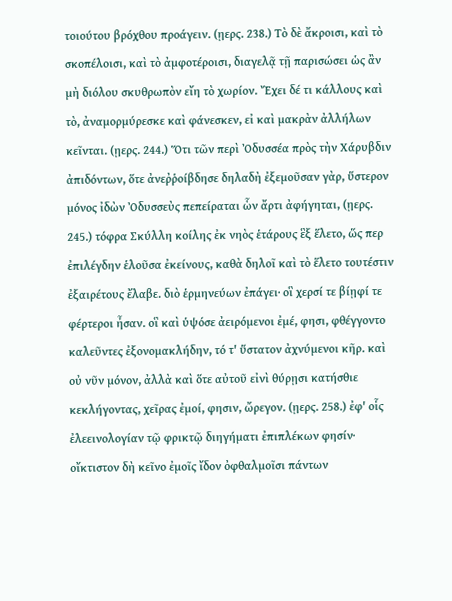τοιούτου βρόχθου προάγειν. (ῃερς. 238.) Τὸ δὲ ἄκροισι, καὶ τὸ σκοπέλοισι, καὶ τὸ ἀμφοτέροισι, διαγελᾷ τῇ παρισώσει ὡς ἂν μὴ διόλου σκυθρωπὸν εἴη τὸ χωρίον. Ἔχει δέ τι κάλλους καὶ τὸ, ἀναμορμύρεσκε καὶ φάνεσκεν, εἰ καὶ μακρὰν ἀλλήλων κεῖνται. (ῃερς. 244.) Ὅτι τῶν περὶ Ὀδυσσέα πρὸς τὴν Χάρυβδιν ἀπιδόντων, ὅτε ἀνεῤῥοίβδησε δηλαδὴ ἐξεμοῦσαν γὰρ, ὕστερον μόνος ἰδὼν Ὀδυσσεὺς πεπείραται ὧν ἄρτι ἀφήγηται, (ῃερς. 245.) τόφρα Σκύλλη κοίλης ἐκ νηὸς ἑτάρους ἓξ ἕλετο, ὥς περ ἐπιλέγδην ἑλοῦσα ἐκείνους, καθὰ δηλοῖ καὶ τὸ ἕλετο τουτέστιν ἐξαιρέτους ἔλαβε. διὸ ἑρμηνεύων ἐπάγει· οἳ χερσί τε βίῃφί τε φέρτεροι ἦσαν. οἳ καὶ ὑψόσε ἀειρόμενοι ἐμέ, φησι, φθέγγοντο καλεῦντες ἐξονομακλήδην, τό τ' ὕστατον ἀχνύμενοι κῆρ. καὶ οὐ νῦν μόνον, ἀλλὰ καὶ ὅτε αὐτοῦ εἰνὶ θύρῃσι κατήσθιε κεκλήγοντας, χεῖρας ἐμοί, φησιν, ὤρεγον. (ῃερς. 258.) ἐφ' οἷς ἐλεεινολογίαν τῷ φρικτῷ διηγήματι ἐπιπλέκων φησίν· οἴκτιστον δὴ κεῖνο ἐμοῖς ἴδον ὀφθαλμοῖσι πάντων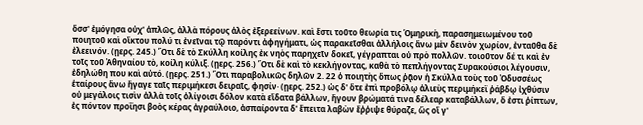ὅσσ' ἐμόγησα οὐχ' ἁπλῶς, ἀλλὰ πόρους ἁλὸς ἐξερεείνων. καὶ ἔστι τοῦτο θεωρία τις Ὁμηρικὴ, παρασημειωμένου τοῦ ποιητοῦ καὶ οἴκτου πολύ τι ἐνεῖναι τῷ παρόντι ἀφηγήματι, ὡς παρακεῖσθαι ἀλλήλοις ἄνω μὲν δεινὸν χωρίον, ἐνταῦθα δὲ ἐλεεινόν. (ῃερς. 245.) Ὅτι δὲ τὸ Σκύλλη κοίλης ἐκ νηὸς παρηχεῖν δοκεῖ, γέγραπται οὐ πρὸ πολλῶν. τοιοῦτον δέ τι καὶ ἐν τοῖς τοῦ Ἀθηναίου τὸ, κοίλη κύλιξ. (ῃερς. 256.) Ὅτι δὲ καὶ τὸ κεκλήγοντας, καθὰ τὸ πεπλήγοντας Συρακούσιοι λέγουσιν, ἐδηλώθη που καὶ αὐτό. (ῃερς. 251.) Ὅτι παραβολικῶς δηλῶν 2. 22 ὁ ποιητὴς ὅπως ῥᾷον ἡ Σκύλλα τοὺς τοῦ Ὀδυσσέως ἑταίρους ἄνω ἤγαγε ταῖς περιμήκεσι δειραῖς, φησίν· (ῃερς. 252.) ὡς δ' ὅτε ἐπὶ προβόλῳ ἁλιεὺς περιμήκεϊ ῥάβδῳ ἰχθύσιν οὐ μεγάλοις τισὶν ἀλλὰ τοῖς ὀλίγοισι δόλον κατὰ εἴδατα βάλλων, ἤγουν βρώματά τινα δέλεαρ καταβάλλων, ὅ ἐστι ῥίπτων, ἐς πόντον προΐησι βοὸς κέρας ἀγραύλοιο, ἀσπαίροντα δ' ἔπειτα λαβὼν ἔῤῥιψε θύραζε, ὣς οἵ γ'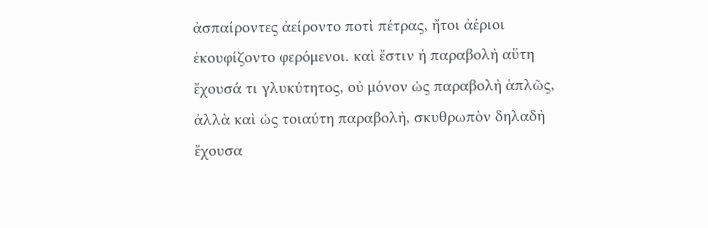ἀσπαίροντες ἀείροντο ποτὶ πέτρας, ἤτοι ἀέριοι ἐκουφίζοντο φερόμενοι. καὶ ἔστιν ἡ παραβολὴ αὕτη ἔχουσά τι γλυκύτητος, οὐ μόνον ὡς παραβολὴ ἁπλῶς, ἀλλὰ καὶ ὡς τοιαύτη παραβολὴ, σκυθρωπὸν δηλαδὴ ἔχουσα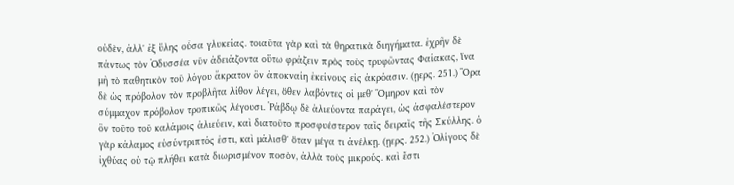οὐδὲν, ἀλλ' ἐξ ὕλης οὖσα γλυκείας. τοιαῦτα γὰρ καὶ τὰ θηρατικὰ διηγήματα. ἐχρῆν δὲ πάντως τὸν Ὀδυσσέα νῦν ἀδειάζοντα οὕτω φράζειν πρὸς τοὺς τρυφῶντας Φαίακας, ἵνα μὴ τὸ παθητικὸν τοῦ λόγου ἄκρατον ὂν ἀποκναίη ἐκείνους εἰς ἀκρόασιν. (ῃερς. 251.) Ὅρα δὲ ὡς πρόβολον τὸν προβλῆτα λίθον λέγει, ὅθεν λαβόντες οἱ μεθ' Ὅμηρον καὶ τὸν σύμμαχον πρόβολον τροπικῶς λέγουσι. Ῥάβδῳ δὲ ἁλιεύοντα παράγει, ὡς ἀσφαλέστερον ὂν τοῦτο τοῦ καλάμοις ἁλιεύειν, καὶ διατοῦτο προσφυέστερον ταῖς δειραῖς τῆς Σκύλλης. ὁ γὰρ κάλαμος εὐσύντριπτός ἐστι, καὶ μάλισθ' ὅταν μέγα τι ἀνέλκῃ. (ῃερς. 252.) Ὀλίγους δὲ ἰχθύας οὐ τῷ πλήθει κατὰ διωρισμένον ποσὸν, ἀλλὰ τοὺς μικρούς. καὶ ἔστι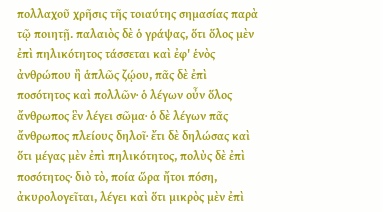πολλαχοῦ χρῆσις τῆς τοιαύτης σημασίας παρὰ τῷ ποιητῇ. παλαιὸς δὲ ὁ γράψας, ὅτι ὅλος μὲν ἐπὶ πηλικότητος τάσσεται καὶ ἐφ' ἑνὸς ἀνθρώπου ἢ ἁπλῶς ζῴου, πᾶς δὲ ἐπὶ ποσότητος καὶ πολλῶν· ὁ λέγων οὖν ὅλος ἄνθρωπος ἓν λέγει σῶμα· ὁ δὲ λέγων πᾶς ἄνθρωπος πλείους δηλοῖ· ἔτι δὲ δηλώσας καὶ ὅτι μέγας μὲν ἐπὶ πηλικότητος, πολὺς δὲ ἐπὶ ποσότητος· διὸ τὸ, ποία ὥρα ἤτοι πόση, ἀκυρολογεῖται, λέγει καὶ ὅτι μικρὸς μὲν ἐπὶ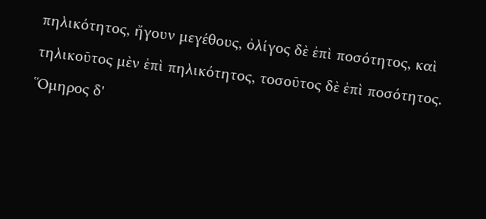πηλικότητος, ἤγουν μεγέθους, ὀλίγος δὲ ἐπὶ ποσότητος, καὶ τηλικοῦτος μὲν ἐπὶ πηλικότητος, τοσοῦτος δὲ ἐπὶ ποσότητος. Ὅμηρος δ'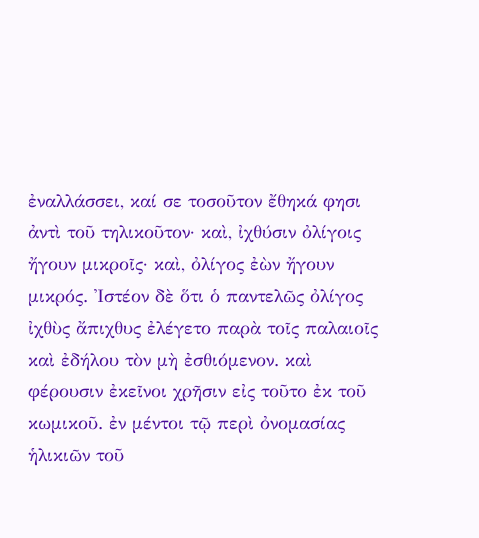ἐναλλάσσει, καί σε τοσοῦτον ἔθηκά φησι ἀντὶ τοῦ τηλικοῦτον· καὶ, ἰχθύσιν ὀλίγοις ἤγουν μικροῖς· καὶ, ὀλίγος ἐὼν ἤγουν μικρός. Ἰστέον δὲ ὅτι ὁ παντελῶς ὀλίγος ἰχθὺς ἄπιχθυς ἐλέγετο παρὰ τοῖς παλαιοῖς καὶ ἐδήλου τὸν μὴ ἐσθιόμενον. καὶ φέρουσιν ἐκεῖνοι χρῆσιν εἰς τοῦτο ἐκ τοῦ κωμικοῦ. ἐν μέντοι τῷ περὶ ὀνομασίας ἡλικιῶν τοῦ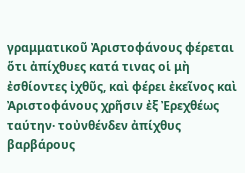γραμματικοῦ Ἀριστοφάνους φέρεται ὅτι ἀπίχθυες κατά τινας οἱ μὴ ἐσθίοντες ἰχθῦς, καὶ φέρει ἐκεῖνος καὶ Ἀριστοφάνους χρῆσιν ἐξ Ἐρεχθέως ταύτην· τοὐνθένδεν ἀπίχθυς βαρβάρους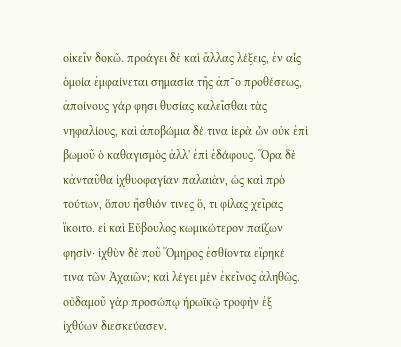οἰκεῖν δοκῶ. προάγει δὲ καὶ ἄλλας λέξεις, ἐν αἷς ὁμοία ἐμφαίνεται σημασία τῆς ἀπˉο προθέσεως, ἀποίνους γάρ φησι θυσίας καλεῖσθαι τὰς νηφαλίους, καὶ ἀποβώμια δέ τινα ἱερὰ ὧν οὐκ ἐπὶ βωμοῦ ὁ καθαγισμὸς ἀλλ' ἐπὶ ἐδάφους. Ὅρα δὲ κἀνταῦθα ἰχθυοφαγίαν παλαιὰν, ὡς καὶ πρὸ τούτων, ὅπου ἤσθιόν τινες ὅ, τι φίλας χεῖρας ἵκοιτο. εἰ καὶ Εὔβουλος κωμικώτερον παίζων φησίν· ἰχθὺν δὲ ποῦ Ὅμηρος ἐσθίοντα εἴρηκέ τινα τῶν Ἀχαιῶν; καὶ λέγει μὲν ἐκεῖνος ἀληθῶς. οὐδαμοῦ γὰρ προσώπῳ ἡρωϊκῷ τροφὴν ἐξ ἰχθύων διεσκεύασεν.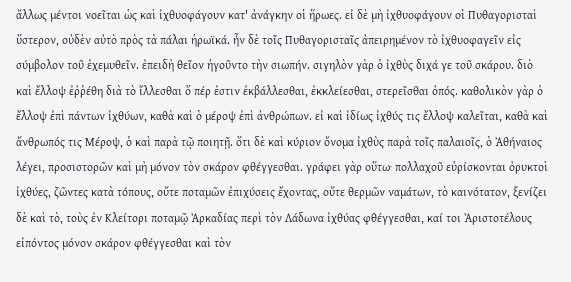ἄλλως μέντοι νοεῖται ὡς καὶ ἰχθυοφάγουν κατ' ἀνάγκην οἱ ἥρωες. εἰ δὲ μὴ ἰχθυοφάγουν οἱ Πυθαγορισταὶ ὕστερον, οὐδὲν αὐτὸ πρὸς τὰ πάλαι ἡρωϊκά. ἦν δὲ τοῖς Πυθαγορισταῖς ἀπειρημένον τὸ ἰχθυοφαγεῖν εἰς σύμβολον τοῦ ἐχεμυθεῖν. ἐπειδὴ θεῖον ἡγοῦντο τὴν σιωπήν. σιγηλὸν γὰρ ὁ ἰχθὺς διχά γε τοῦ σκάρου. διὸ καὶ ἔλλοψ ἐῤῥέθη διὰ τὸ ἴλλεσθαι ὅ πέρ ἐστιν ἐκβάλλεσθαι, ἐκκλείεσθαι, στερεῖσθαι ὀπός. καθολικὸν γὰρ ὁ ἔλλοψ ἐπὶ πάντων ἰχθύων, καθὰ καὶ ὁ μέροψ ἐπὶ ἀνθρώπων. εἰ καὶ ἰδίως ἰχθύς τις ἔλλοψ καλεῖται, καθὰ καὶ ἄνθρωπός τις Μέροψ, ὁ καὶ παρὰ τῷ ποιητῇ. ὅτι δὲ καὶ κύριον ὄνομα ἰχθὺς παρὰ τοῖς παλαιοῖς, ὁ Ἀθήναιος λέγει, προσιστορῶν καὶ μὴ μόνον τὸν σκάρον φθέγγεσθαι. γράφει γὰρ οὕτω· πολλαχοῦ εὑρίσκονται ὀρυκτοὶ ἰχθύες, ζῶντες κατὰ τόπους, οὔτε ποταμῶν ἐπιχύσεις ἔχοντας, οὔτε θερμῶν ναμάτων, τὸ καινότατον, ξενίζει δὲ καὶ τὸ, τοὺς ἐν Κλείτορι ποταμῷ Ἀρκαδίας περὶ τὸν Λάδωνα ἰχθύας φθέγγεσθαι, καί τοι Ἀριστοτέλους εἰπόντος μόνον σκάρον φθέγγεσθαι καὶ τὸν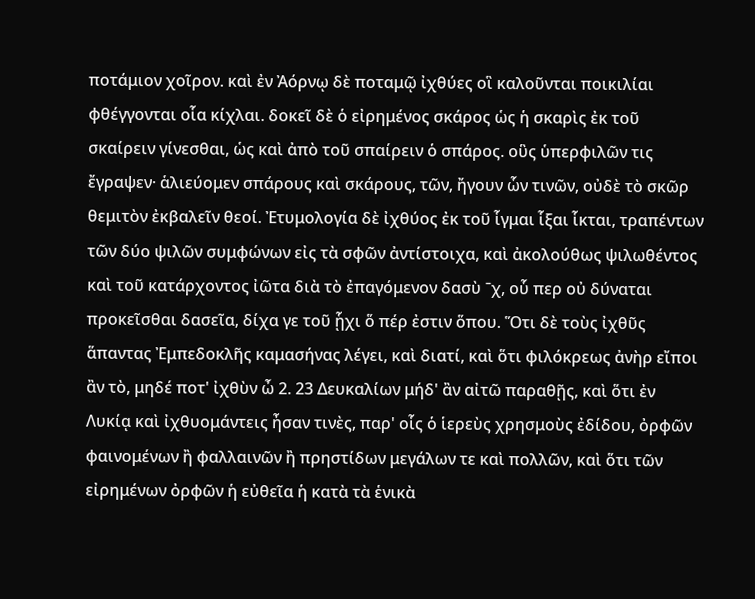ποτάμιον χοῖρον. καὶ ἐν Ἀόρνῳ δὲ ποταμῷ ἰχθύες οἳ καλοῦνται ποικιλίαι φθέγγονται οἷα κίχλαι. δοκεῖ δὲ ὁ εἰρημένος σκάρος ὡς ἡ σκαρὶς ἐκ τοῦ σκαίρειν γίνεσθαι, ὡς καὶ ἀπὸ τοῦ σπαίρειν ὁ σπάρος. οὓς ὑπερφιλῶν τις ἔγραψεν· ἁλιεύομεν σπάρους καὶ σκάρους, τῶν, ἤγουν ὧν τινῶν, οὐδὲ τὸ σκῶρ θεμιτὸν ἐκβαλεῖν θεοί. Ἐτυμολογία δὲ ἰχθύος ἐκ τοῦ ἷγμαι ἷξαι ἷκται, τραπέντων τῶν δύο ψιλῶν συμφώνων εἰς τὰ σφῶν ἀντίστοιχα, καὶ ἀκολούθως ψιλωθέντος καὶ τοῦ κατάρχοντος ἰῶτα διὰ τὸ ἐπαγόμενον δασὺ ˉχ, οὗ περ οὐ δύναται προκεῖσθαι δασεῖα, δίχα γε τοῦ ᾗχι ὅ πέρ ἐστιν ὅπου. Ὅτι δὲ τοὺς ἰχθῦς ἅπαντας Ἐμπεδοκλῆς καμασήνας λέγει, καὶ διατί, καὶ ὅτι φιλόκρεως ἀνὴρ εἴποι ἂν τὸ, μηδέ ποτ' ἰχθὺν ὦ 2. 23 Δευκαλίων μήδ' ἂν αἰτῶ παραθῇς, καὶ ὅτι ἐν Λυκίᾳ καὶ ἰχθυομάντεις ἦσαν τινὲς, παρ' οἷς ὁ ἱερεὺς χρησμοὺς ἐδίδου, ὀρφῶν φαινομένων ἢ φαλλαινῶν ἢ πρηστίδων μεγάλων τε καὶ πολλῶν, καὶ ὅτι τῶν εἰρημένων ὀρφῶν ἡ εὐθεῖα ἡ κατὰ τὰ ἑνικὰ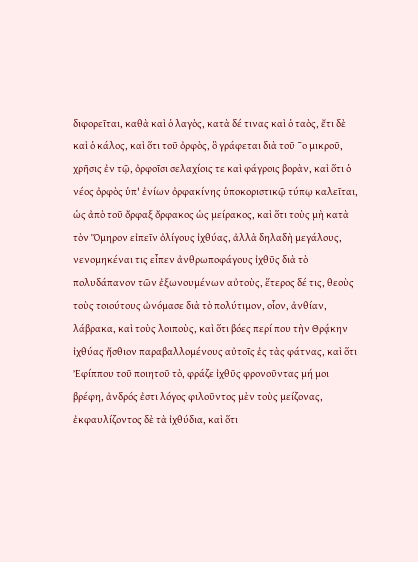διφορεῖται, καθὰ καὶ ὁ λαγὸς, κατὰ δέ τινας καὶ ὁ ταὸς, ἔτι δὲ καὶ ὁ κάλος, καὶ ὅτι τοῦ ὀρφὸς, ὃ γράφεται διὰ τοῦ ˉο μικροῦ, χρῆσις ἐν τῷ, ὀρφοῖσι σελαχίοις τε καὶ φάγροις βορὰν, καὶ ὅτι ὁ νέος ὀρφὸς ὑπ' ἐνίων ὀρφακίνης ὑποκοριστικῷ τύπῳ καλεῖται, ὡς ἀπὸ τοῦ ὄρφαξ ὄρφακος ὡς μείρακος, καὶ ὅτι τοὺς μὴ κατὰ τὸν Ὅμηρον εἰπεῖν ὀλίγους ἰχθύας, ἀλλὰ δηλαδὴ μεγάλους, νενομηκέναι τις εἶπεν ἀνθρωποφάγους ἰχθῦς διὰ τὸ πολυδάπανον τῶν ἐξωνουμένων αὐτοὺς, ἕτερος δέ τις, θεοὺς τοὺς τοιούτους ὠνόμασε διὰ τὸ πολύτιμον, οἷον, ἀνθίαν, λάβρακα, καὶ τοὺς λοιποὺς, καὶ ὅτι βόες περί που τὴν Θρᾴκην ἰχθύας ἤσθιον παραβαλλομένους αὐτοῖς ἐς τὰς φάτνας, καὶ ὅτι Ἐφίππου τοῦ ποιητοῦ τὸ, φράζε ἰχθῦς φρονοῦντας μή μοι βρέφη, ἀνδρός ἐστι λόγος φιλοῦντος μὲν τοὺς μείζονας, ἐκφαυλίζοντος δὲ τὰ ἰχθύδια, καὶ ὅτι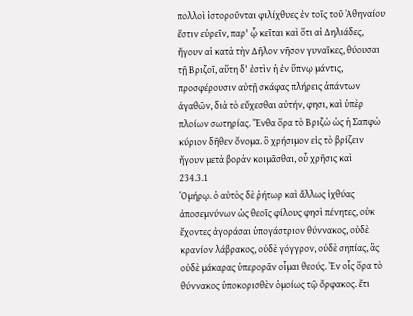πολλοὶ ἱστοροῦνται φιλίχθυες ἐν τοῖς τοῦ Ἀθηναίου ἔστιν εὑρεῖν, παρ' ᾧ κεῖται καὶ ὅτι αἱ Δηλιάδες, ἤγουν αἱ κατὰ τὴν Δῆλον νῆσον γυναῖκες, θύουσαι τῇ Βριζοῖ, αὕτη δ' ἐστὶν ἡ ἐν ὕπνῳ μάντις, προσφέρουσιν αὐτῇ σκάφας πλήρεις ἁπάντων ἀγαθῶν, διὰ τὸ εὔχεσθαι αὐτήν, φησι, καὶ ὑπὲρ πλοίων σωτηρίας. Ἔνθα ὅρα τὸ Βριζὼ ὡς ἡ Σαπφὼ κύριον δῆθεν ὄνομα. ὃ χρήσιμον εἰς τὸ βρίζειν ἤγουν μετὰ βορὰν κοιμᾶσθαι, οὗ χρῆσις καὶ
234.3.1
Ὁμήρῳ. ὁ αὐτὸς δὲ ῥήτωρ καὶ ἄλλως ἰχθύας ἀποσεμνύνων ὡς θεοῖς φίλους φησὶ πένητες, οὐκ ἔχοντες ἀγοράσαι ὑπογάστριον θύννακος, οὐδὲ κρανίον λάβρακος, οὐδὲ γόγγρον, οὐδὲ σηπίας, ἃς οὐδὲ μάκαρας ὑπερορᾶν οἶμαι θεούς. Ἐν οἷς ὅρα τὸ θύννακος ὑποκορισθὲν ὁμοίως τῷ ὄρφακος. ἔτι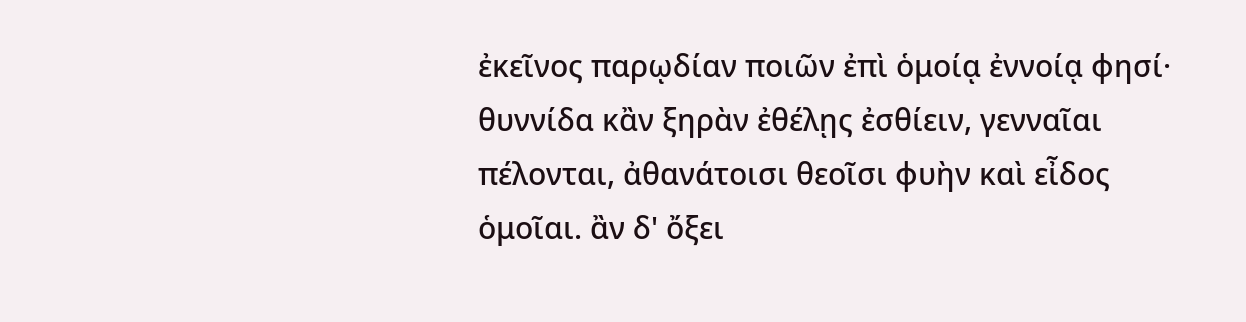ἐκεῖνος παρῳδίαν ποιῶν ἐπὶ ὁμοίᾳ ἐννοίᾳ φησί· θυννίδα κἂν ξηρὰν ἐθέλῃς ἐσθίειν, γενναῖαι πέλονται, ἀθανάτοισι θεοῖσι φυὴν καὶ εἶδος ὁμοῖαι. ἂν δ' ὄξει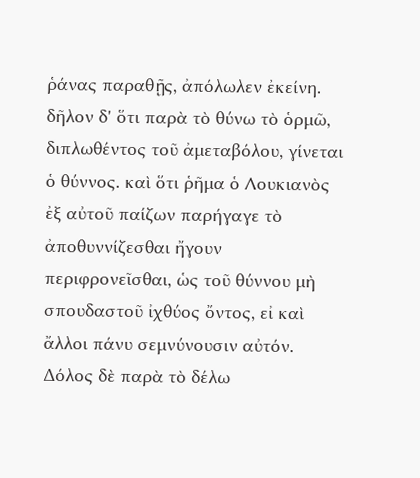ῥάνας παραθῇς, ἀπόλωλεν ἐκείνη. δῆλον δ' ὅτι παρὰ τὸ θύνω τὸ ὁρμῶ, διπλωθέντος τοῦ ἀμεταβόλου, γίνεται ὁ θύννος. καὶ ὅτι ῥῆμα ὁ Λουκιανὸς ἐξ αὐτοῦ παίζων παρήγαγε τὸ ἀποθυννίζεσθαι ἤγουν περιφρονεῖσθαι, ὡς τοῦ θύννου μὴ σπουδαστοῦ ἰχθύος ὄντος, εἰ καὶ ἄλλοι πάνυ σεμνύνουσιν αὐτόν. Δόλος δὲ παρὰ τὸ δέλω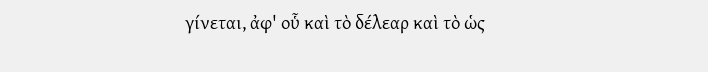γίνεται, ἀφ' οὗ καὶ τὸ δέλεαρ καὶ τὸ ὡς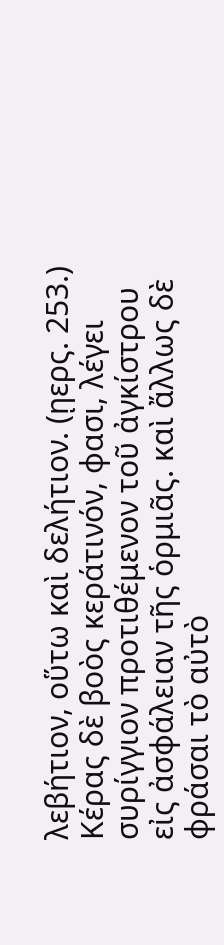λεβήτιον, οὕτω καὶ δελήτιον. (ῃερς. 253.) Κέρας δὲ βοὸς κεράτινόν, φασι, λέγει συρίγγιον προτιθέμενον τοῦ ἀγκίστρου εἰς ἀσφάλειαν τῆς ὁρμιᾶς. καὶ ἄλλως δὲ φράσαι τὸ αὐτὸ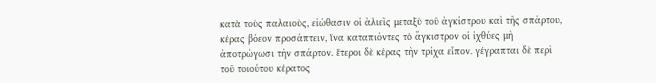κατὰ τοὺς παλαιοὺς, εἰώθασιν οἱ ἁλιεῖς μεταξὺ τοῦ ἀγκίστρου καὶ τῆς σπάρτου, κέρας βόεον προσάπτειν, ἵνα καταπιόντες τὸ ἄγκιστρον οἱ ἰχθύες μὴ ἀποτρώγωσι τὴν σπάρτον. ἕτεροι δὲ κέρας τὴν τρίχα εἶπον. γέγραπται δὲ περὶ τοῦ τοιούτου κέρατος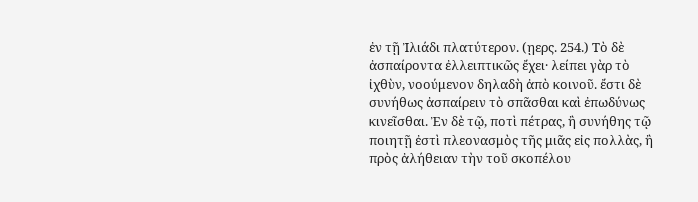ἐν τῇ Ἰλιάδι πλατύτερον. (ῃερς. 254.) Τὸ δὲ ἀσπαίροντα ἐλλειπτικῶς ἔχει· λείπει γὰρ τὸ ἰχθὺν, νοούμενον δηλαδὴ ἀπὸ κοινοῦ. ἔστι δὲ συνήθως ἀσπαίρειν τὸ σπᾶσθαι καὶ ἐπωδύνως κινεῖσθαι. Ἐν δὲ τῷ, ποτὶ πέτρας, ἢ συνήθης τῷ ποιητῇ ἐστὶ πλεονασμὸς τῆς μιᾶς εἰς πολλὰς, ἢ πρὸς ἀλήθειαν τὴν τοῦ σκοπέλου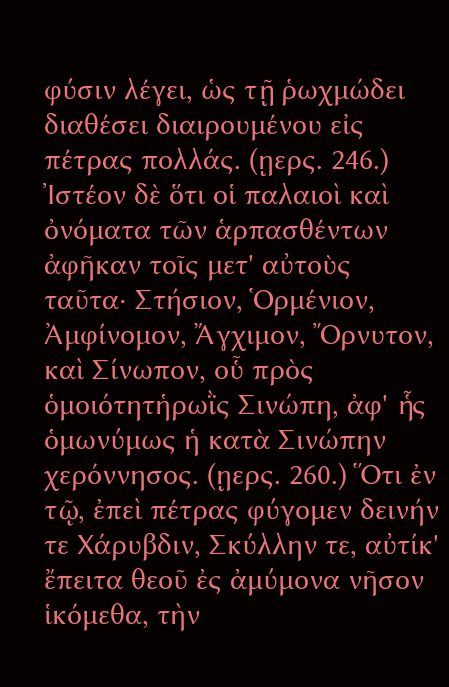φύσιν λέγει, ὡς τῇ ῥωχμώδει διαθέσει διαιρουμένου εἰς πέτρας πολλάς. (ῃερς. 246.) Ἰστέον δὲ ὅτι οἱ παλαιοὶ καὶ ὀνόματα τῶν ἁρπασθέντων ἀφῆκαν τοῖς μετ' αὐτοὺς ταῦτα· Στήσιον, Ὁρμένιον, Ἀμφίνομον, Ἄγχιμον, Ὄρνυτον, καὶ Σίνωπον, οὗ πρὸς ὁμοιότητἡρωῒς Σινώπη, ἀφ' ἧς ὁμωνύμως ἡ κατὰ Σινώπην χερόννησος. (ῃερς. 260.) Ὅτι ἐν τῷ, ἐπεὶ πέτρας φύγομεν δεινήν τε Χάρυβδιν, Σκύλλην τε, αὐτίκ' ἔπειτα θεοῦ ἐς ἀμύμονα νῆσον ἱκόμεθα, τὴν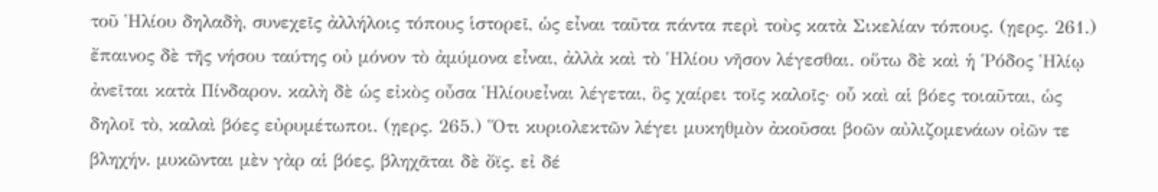τοῦ Ἡλίου δηλαδὴ, συνεχεῖς ἀλλήλοις τόπους ἱστορεῖ, ὡς εἶναι ταῦτα πάντα περὶ τοὺς κατὰ Σικελίαν τόπους. (ῃερς. 261.) ἔπαινος δὲ τῆς νήσου ταύτης οὐ μόνον τὸ ἀμύμονα εἶναι, ἀλλὰ καὶ τὸ Ἡλίου νῆσον λέγεσθαι. οὕτω δὲ καὶ ἡ Ῥόδος Ἡλίῳ ἀνεῖται κατὰ Πίνδαρον. καλὴ δὲ ὡς εἰκὸς οὖσα Ἡλίουεἶναι λέγεται, ὃς χαίρει τοῖς καλοῖς· οὗ καὶ αἱ βόες τοιαῦται, ὡς δηλοῖ τὸ, καλαὶ βόες εὐρυμέτωποι. (ῃερς. 265.) Ὅτι κυριολεκτῶν λέγει μυκηθμὸν ἀκοῦσαι βοῶν αὐλιζομενάων οἰῶν τε βληχήν. μυκῶνται μὲν γὰρ αἱ βόες, βληχᾶται δὲ ὄϊς. εἰ δέ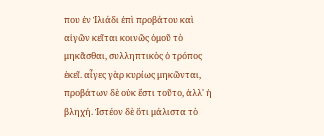που ἐν Ἰλιάδι ἐπὶ προβάτου καὶ αἰγῶν κεῖται κοινῶς ὁμοῦ τὸ μηκᾶσθαι, συλληπτικὸς ὁ τρόπος ἐκεῖ. αἶγες γὰρ κυρίως μηκῶνται, προβάτων δὲ οὐκ ἔστι τοῦτο, ἀλλ' ἡ βληχή. Ἰστέον δὲ ὅτι μάλιστα τὸ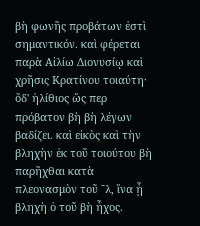βὴ φωνῆς προβάτων ἐστὶ σημαντικόν. καὶ φέρεται παρὰ Αἰλίω Διονυσίῳ καὶ χρῆσις Κρατίνου τοιαύτη· ὅδ' ἠλίθιος ὥς περ πρόβατον βὴ βὴ λέγων βαδίζει. καὶ εἰκὸς καὶ τὴν βληχὴν ἐκ τοῦ τοιούτου βὴ παρῆχθαι κατὰ πλεονασμὸν τοῦ ˉλ, ἵνα ᾖ βληχὴ ὁ τοῦ βὴ ἦχος.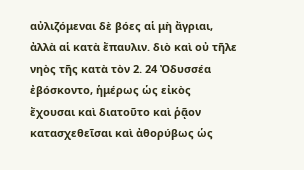αὐλιζόμεναι δὲ βόες αἱ μὴ ἄγριαι, ἀλλὰ αἱ κατὰ ἔπαυλιν. διὸ καὶ οὐ τῆλε νηὸς τῆς κατὰ τὸν 2. 24 Ὀδυσσέα ἐβόσκοντο, ἡμέρως ὡς εἰκὸς ἔχουσαι καὶ διατοῦτο καὶ ῥᾷον κατασχεθεῖσαι καὶ ἀθορύβως ὡς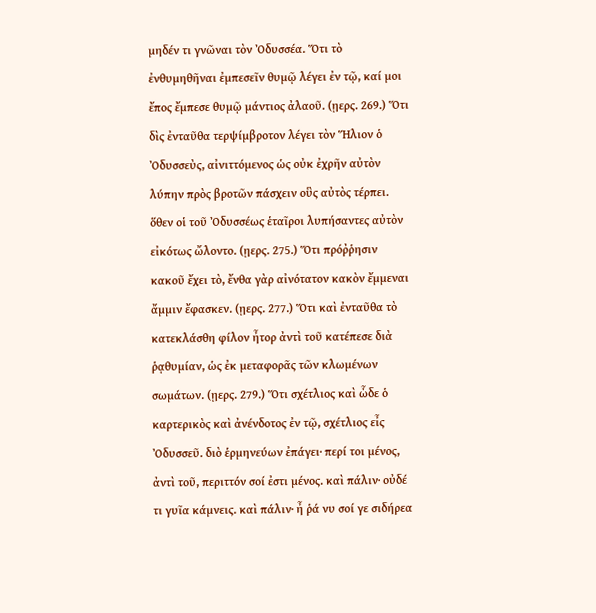μηδέν τι γνῶναι τὸν Ὀδυσσέα. Ὅτι τὸ ἐνθυμηθῆναι ἐμπεσεῖν θυμῷ λέγει ἐν τῷ, καί μοι ἔπος ἔμπεσε θυμῷ μάντιος ἀλαοῦ. (ῃερς. 269.) Ὅτι δὶς ἐνταῦθα τερψίμβροτον λέγει τὸν Ἥλιον ὁ Ὀδυσσεὺς, αἰνιττόμενος ὡς οὐκ ἐχρῆν αὐτὸν λύπην πρὸς βροτῶν πάσχειν οὓς αὐτὸς τέρπει. ὅθεν οἱ τοῦ Ὀδυσσέως ἑταῖροι λυπήσαντες αὐτὸν εἰκότως ὤλοντο. (ῃερς. 275.) Ὅτι πρόῤῥησιν κακοῦ ἔχει τὸ, ἔνθα γὰρ αἰνότατον κακὸν ἔμμεναι ἄμμιν ἔφασκεν. (ῃερς. 277.) Ὅτι καὶ ἐνταῦθα τὸ κατεκλάσθη φίλον ἦτορ ἀντὶ τοῦ κατέπεσε διὰ ῥᾳθυμίαν, ὡς ἐκ μεταφορᾶς τῶν κλωμένων σωμάτων. (ῃερς. 279.) Ὅτι σχέτλιος καὶ ὧδε ὁ καρτερικὸς καὶ ἀνένδοτος ἐν τῷ, σχέτλιος εἶς Ὀδυσσεῦ. διὸ ἑρμηνεύων ἐπάγει· περί τοι μένος, ἀντὶ τοῦ, περιττόν σοί ἐστι μένος. καὶ πάλιν· οὐδέ τι γυῖα κάμνεις. καὶ πάλιν· ἦ ῥά νυ σοί γε σιδήρεα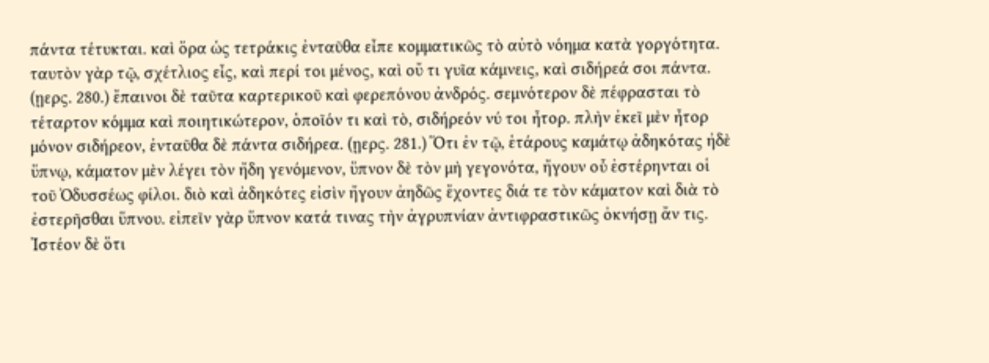πάντα τέτυκται. καὶ ὅρα ὡς τετράκις ἐνταῦθα εἶπε κομματικῶς τὸ αὐτὸ νόημα κατὰ γοργότητα. ταυτὸν γὰρ τῷ, σχέτλιος εἶς, καὶ περί τοι μένος, καὶ οὔ τι γυῖα κάμνεις, καὶ σιδήρεά σοι πάντα. (ῃερς. 280.) ἔπαινοι δὲ ταῦτα καρτερικοῦ καὶ φερεπόνου ἀνδρός. σεμνότερον δὲ πέφρασται τὸ τέταρτον κόμμα καὶ ποιητικώτερον, ὁποῖόν τι καὶ τὸ, σιδήρεόν νύ τοι ἦτορ. πλὴν ἐκεῖ μὲν ἦτορ μόνον σιδήρεον, ἐνταῦθα δὲ πάντα σιδήρεα. (ῃερς. 281.) Ὅτι ἐν τῷ, ἑτάρους καμάτῳ ἀδηκότας ἠδὲ ὕπνῳ, κάματον μὲν λέγει τὸν ἤδη γενόμενον, ὕπνον δὲ τὸν μὴ γεγονότα, ἤγουν οὗ ἐστέρηνται οἱ τοῦ Ὀδυσσέως φίλοι. διὸ καὶ ἀδηκότες εἰσὶν ἤγουν ἀηδῶς ἔχοντες διά τε τὸν κάματον καὶ διὰ τὸ ἐστερῆσθαι ὕπνου. εἰπεῖν γὰρ ὕπνον κατά τινας τὴν ἀγρυπνίαν ἀντιφραστικῶς ὀκνήσῃ ἄν τις. Ἰστέον δὲ ὅτι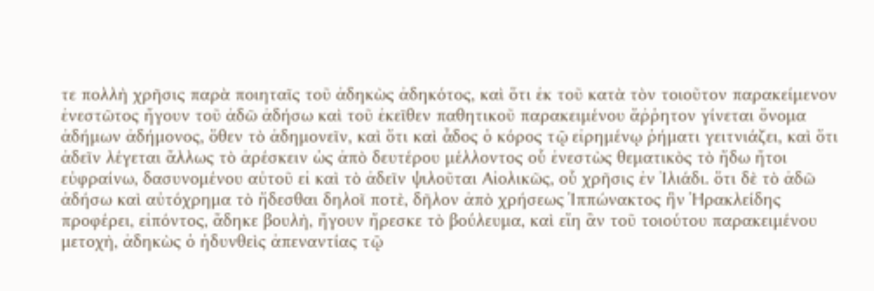τε πολλὴ χρῆσις παρὰ ποιηταῖς τοῦ ἀδηκὼς ἀδηκότος, καὶ ὅτι ἐκ τοῦ κατὰ τὸν τοιοῦτον παρακείμενον ἐνεστῶτος ἤγουν τοῦ ἀδῶ ἀδήσω καὶ τοῦ ἐκεῖθεν παθητικοῦ παρακειμένου ἄῤῥητον γίνεται ὄνομα ἀδήμων ἀδήμονος, ὅθεν τὸ ἀδημονεῖν, καὶ ὅτι καὶ ἆδος ὁ κόρος τῷ εἰρημένῳ ῥήματι γειτνιάζει, καὶ ὅτι ἀδεῖν λέγεται ἄλλως τὸ ἀρέσκειν ὡς ἀπὸ δευτέρου μέλλοντος οὗ ἐνεστὼς θεματικὸς τὸ ἥδω ἤτοι εὐφραίνω, δασυνομένου αὐτοῦ εἰ καὶ τὸ ἀδεῖν ψιλοῦται Αἰολικῶς, οὗ χρῆσις ἐν Ἰλιάδι. ὅτι δὲ τὸ ἀδῶ ἀδήσω καὶ αὐτόχρημα τὸ ἥδεσθαι δηλοῖ ποτὲ, δῆλον ἀπὸ χρήσεως Ἱππώνακτος ἣν Ἡρακλείδης προφέρει, εἰπόντος, ἄδηκε βουλὴ, ἤγουν ἤρεσκε τὸ βούλευμα, καὶ εἴη ἂν τοῦ τοιούτου παρακειμένου μετοχὴ, ἀδηκὼς ὁ ἡδυνθεὶς ἀπεναντίας τῷ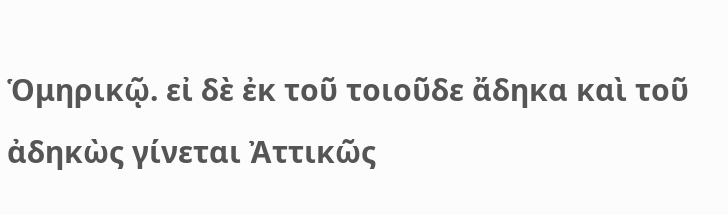Ὁμηρικῷ. εἰ δὲ ἐκ τοῦ τοιοῦδε ἄδηκα καὶ τοῦ ἀδηκὼς γίνεται Ἀττικῶς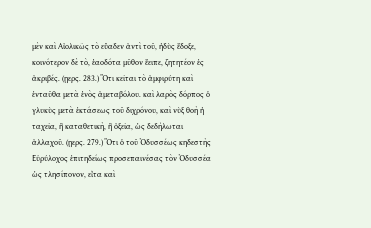μὲν καὶ Αἰολικῶς τὸ εὔαδεν ἀντὶ τοῦ, ἡδὺς ἔδοξε, κοινότερον δὲ τὸ, ἑαοδότα μῦθον ἔειπε, ζητητέον ἐς ἀκριβές. (ῃερς. 283.) Ὅτι κεῖται τὸ ἀμφιρύτη καὶ ἐνταῦθα μετὰ ἑνὸς ἀμεταβόλου. καὶ λαρὸς δόρπος ὁ γλυκὺς μετὰ ἐκτάσεως τοῦ διχρόνου, καὶ νὺξ θοὴ ἡ ταχεῖα, ἢ καταθετικὴ, ἢ ὀξεῖα, ὡς δεδήλωται ἀλλαχοῦ. (ῃερς. 279.) Ὅτι ὁ τοῦ Ὀδυσσέως κηδεστὴς Εὐρύλοχος ἐπιτηδείως προσεπαινέσας τὸν Ὀδυσσέα ὡς τλησίπονον, εἶτα καὶ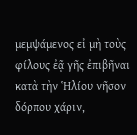μεμψάμενος εἰ μὴ τοὺς φίλους ἐᾷ γῆς ἐπιβῆναι κατὰ τὴν Ἡλίου νῆσον δόρπου χάριν,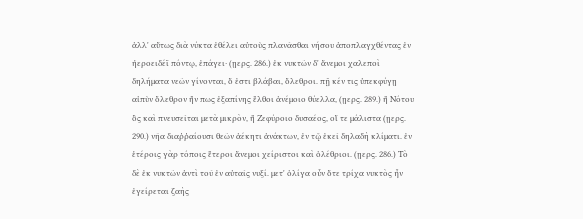ἀλλ' αὔτως διὰ νύκτα ἐθέλει αὐτοὺς πλανᾶσθαι νήσου ἀποπλαγχθέντας ἐν ἠεροειδέϊ πόντῳ, ἐπάγει· (ῃερς. 286.) ἐκ νυκτῶν δ' ἄνεμοι χαλεποὶ δηλήματα νεῶν γίνονται, ὅ ἐστι βλάβαι, ὄλεθροι. πῇ κέν τις ὑπεκφύγῃ αἰπὺν ὄλεθρον ἤν πως ἐξαπίνης ἔλθοι ἀνέμοιο θύελλα, (ῃερς. 289.) ἢ Νότου ὃς καὶ πνευσεῖται μετὰ μικρὸν, ἢ Ζεφύροιο δυσαέος, οἵ τε μάλιστα (ῃερς. 290.) νῆα διαῤῥαίουσι θεῶν ἀέκητι ἀνάκτων, ἐν τῷ ἐκεῖ δηλαδὴ κλίματι. ἐν ἑτέροις γὰρ τόποις ἕτεροι ἄνεμοι χείριστοι καὶ ὀλέθριοι. (ῃερς. 286.) Τὸ δὲ ἐκ νυκτῶν ἀντὶ τοῦ ἐν αὐταῖς νυξί. μετ' ὀλίγα οὖν ὅτε τρίχα νυκτὸς ἦν ἐγείρεται ζαὴς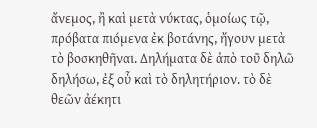ἄνεμος, ἢ καὶ μετὰ νύκτας, ὁμοίως τῷ, πρόβατα πιόμενα ἐκ βοτάνης, ἤγουν μετὰ τὸ βοσκηθῆναι. Δηλήματα δὲ ἀπὸ τοῦ δηλῶ δηλήσω, ἐξ οὗ καὶ τὸ δηλητήριον. τὸ δὲ θεῶν ἀέκητι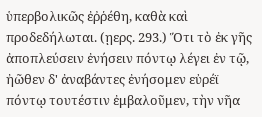ὑπερβολικῶς ἐῤῥέθη, καθὰ καὶ προδεδήλωται. (ῃερς. 293.) Ὅτι τὸ ἐκ γῆς ἀποπλεύσειν ἐνήσειν πόντῳ λέγει ἐν τῷ, ἠῶθεν δ' ἀναβάντες ἐνήσομεν εὐρέϊ πόντῳ τουτέστιν ἐμβαλοῦμεν, τὴν νῆα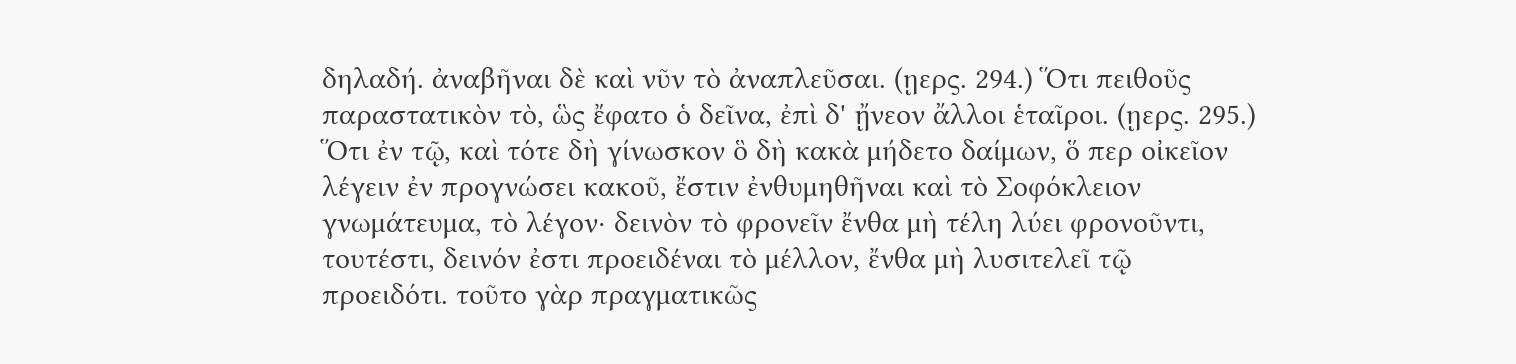δηλαδή. ἀναβῆναι δὲ καὶ νῦν τὸ ἀναπλεῦσαι. (ῃερς. 294.) Ὅτι πειθοῦς παραστατικὸν τὸ, ὣς ἔφατο ὁ δεῖνα, ἐπὶ δ' ᾔνεον ἄλλοι ἑταῖροι. (ῃερς. 295.) Ὅτι ἐν τῷ, καὶ τότε δὴ γίνωσκον ὃ δὴ κακὰ μήδετο δαίμων, ὅ περ οἰκεῖον λέγειν ἐν προγνώσει κακοῦ, ἔστιν ἐνθυμηθῆναι καὶ τὸ Σοφόκλειον γνωμάτευμα, τὸ λέγον· δεινὸν τὸ φρονεῖν ἔνθα μὴ τέλη λύει φρονοῦντι, τουτέστι, δεινόν ἐστι προειδέναι τὸ μέλλον, ἔνθα μὴ λυσιτελεῖ τῷ προειδότι. τοῦτο γὰρ πραγματικῶς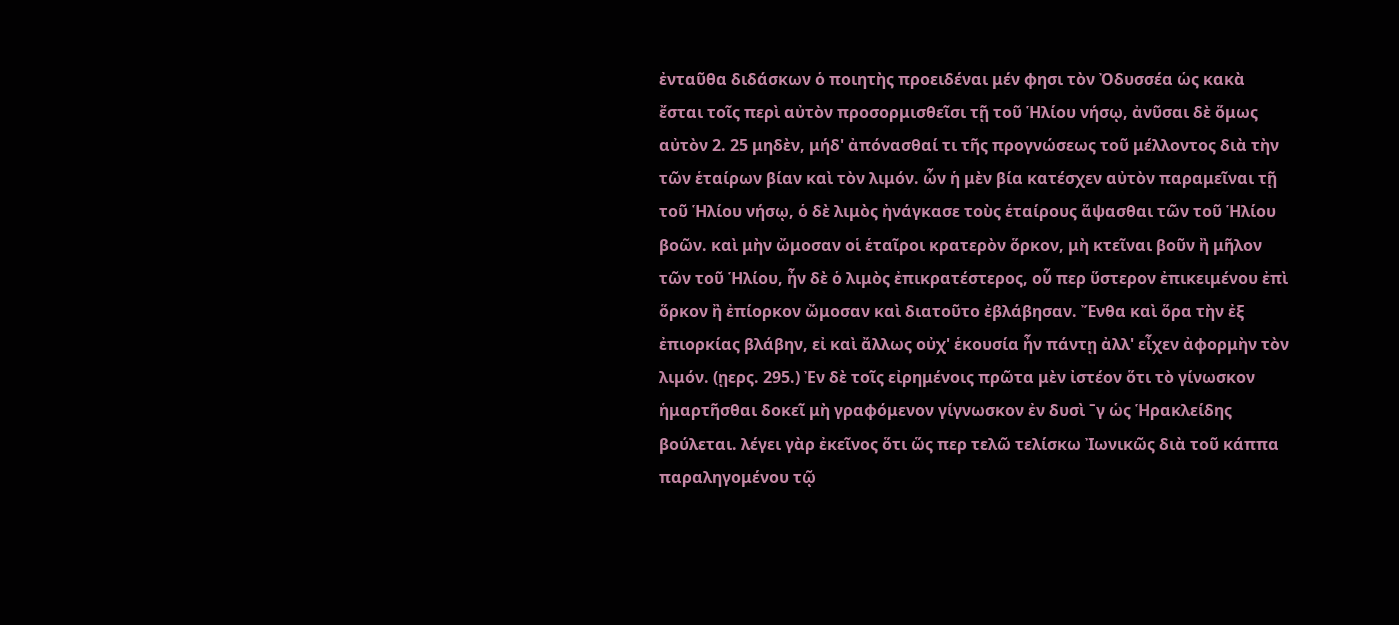ἐνταῦθα διδάσκων ὁ ποιητὴς προειδέναι μέν φησι τὸν Ὀδυσσέα ὡς κακὰ ἔσται τοῖς περὶ αὐτὸν προσορμισθεῖσι τῇ τοῦ Ἡλίου νήσῳ, ἀνῦσαι δὲ ὅμως αὐτὸν 2. 25 μηδὲν, μήδ' ἀπόνασθαί τι τῆς προγνώσεως τοῦ μέλλοντος διὰ τὴν τῶν ἑταίρων βίαν καὶ τὸν λιμόν. ὧν ἡ μὲν βία κατέσχεν αὐτὸν παραμεῖναι τῇ τοῦ Ἡλίου νήσῳ, ὁ δὲ λιμὸς ἠνάγκασε τοὺς ἑταίρους ἅψασθαι τῶν τοῦ Ἡλίου βοῶν. καὶ μὴν ὤμοσαν οἱ ἑταῖροι κρατερὸν ὅρκον, μὴ κτεῖναι βοῦν ἢ μῆλον τῶν τοῦ Ἡλίου, ἦν δὲ ὁ λιμὸς ἐπικρατέστερος, οὗ περ ὕστερον ἐπικειμένου ἐπὶ ὅρκον ἢ ἐπίορκον ὤμοσαν καὶ διατοῦτο ἐβλάβησαν. Ἔνθα καὶ ὅρα τὴν ἐξ ἐπιορκίας βλάβην, εἰ καὶ ἄλλως οὐχ' ἑκουσία ἦν πάντῃ ἀλλ' εἶχεν ἀφορμὴν τὸν λιμόν. (ῃερς. 295.) Ἐν δὲ τοῖς εἰρημένοις πρῶτα μὲν ἰστέον ὅτι τὸ γίνωσκον ἡμαρτῆσθαι δοκεῖ μὴ γραφόμενον γίγνωσκον ἐν δυσὶ ˉγ ὡς Ἡρακλείδης βούλεται. λέγει γὰρ ἐκεῖνος ὅτι ὥς περ τελῶ τελίσκω Ἰωνικῶς διὰ τοῦ κάππα παραληγομένου τῷ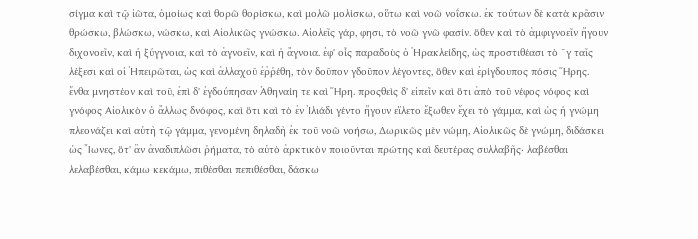σίγμα καὶ τῷ ἰῶτα, ὁμοίως καὶ θορῶ θορίσκω, καὶ μολῶ μολίσκω, οὕτω καὶ νοῶ νοΐσκω. ἐκ τούτων δὲ κατὰ κρᾶσιν θρώσκω, βλώσκω, νώσκω, καὶ Αἰολικῶς γνώσκω. Αἰολεῖς γάρ, φησι, τὸ νοῶ γνῶ φασίν. ὅθεν καὶ τὸ ἀμφιγνοεῖν ἤγουν διχονοεῖν, καὶ ἡ ξύγγνοια, καὶ τὸ ἀγνοεῖν, καὶ ἡ ἄγνοια. ἐφ' οἷς παραδοὺς ὁ Ἡρακλείδης, ὡς προστιθέασι τὸ ˉγ ταῖς λέξεσι καὶ οἱ Ἠπειρῶται, ὡς καὶ ἀλλαχοῦ ἐῤῥέθη, τὸν δοῦπον γδοῦπον λέγοντες, ὅθεν καὶ ἐρίγδουπος πόσις Ἥρης. ἔνθα μνηστέον καὶ τοῦ, ἐπὶ δ' ἐγδούπησαν Ἀθηναίη τε καὶ Ἥρη. προςθεὶς δ' εἰπεῖν καὶ ὅτι ἀπὸ τοῦ νέφος νόφος καὶ γνόφος Αἰολικὸν ὁ ἄλλως δνόφος, καὶ ὅτι καὶ τὸ ἐν Ἰλιάδι γέντο ἤγουν εἵλετο ἔξωθεν ἔχει τὸ γάμμα, καὶ ὡς ἡ γνώμη πλεονάζει καὶ αὐτὴ τῷ γάμμα, γενομένη δηλαδὴ ἐκ τοῦ νοῶ νοήσω, Δωρικῶς μὲν νώμη, Αἰολικῶς δὲ γνώμη, διδάσκει ὡς Ἴωνες, ὅτ' ἂν ἀναδιπλῶσι ῥήματα, τὸ αὐτὸ ἀρκτικὸν ποιοῦνται πρώτης καὶ δευτέρας συλλαβῆς· λαβέσθαι λελαβέσθαι, κάμω κεκάμω, πιθέσθαι πεπιθέσθαι, δάσκω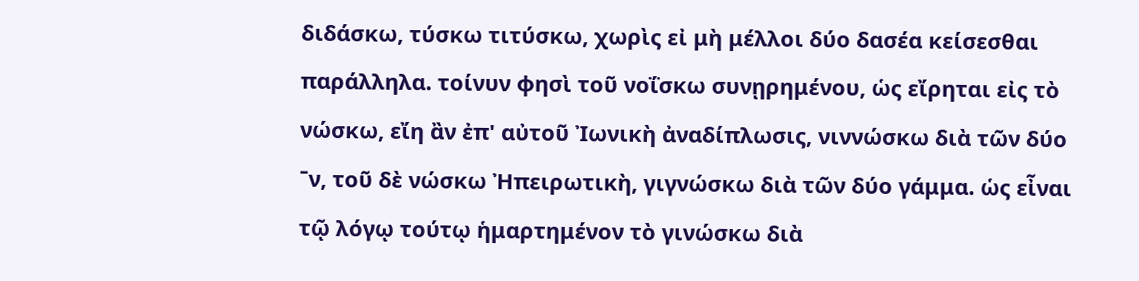διδάσκω, τύσκω τιτύσκω, χωρὶς εἰ μὴ μέλλοι δύο δασέα κείσεσθαι παράλληλα. τοίνυν φησὶ τοῦ νοΐσκω συνῃρημένου, ὡς εἴρηται εἰς τὸ νώσκω, εἴη ἂν ἐπ' αὐτοῦ Ἰωνικὴ ἀναδίπλωσις, νιννώσκω διὰ τῶν δύο ˉν, τοῦ δὲ νώσκω Ἠπειρωτικὴ, γιγνώσκω διὰ τῶν δύο γάμμα. ὡς εἶναι τῷ λόγῳ τούτῳ ἡμαρτημένον τὸ γινώσκω διὰ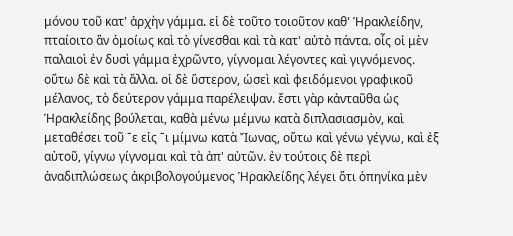μόνου τοῦ κατ' ἀρχὴν γάμμα. εἰ δὲ τοῦτο τοιοῦτον καθ' Ἡρακλείδην, πταίοιτο ἂν ὁμοίως καὶ τὸ γίνεσθαι καὶ τὰ κατ' αὐτὸ πάντα. οἷς οἱ μὲν παλαιοὶ ἐν δυσὶ γάμμα ἐχρῶντο, γίγνομαι λέγοντες καὶ γιγνόμενος. οὕτω δὲ καὶ τὰ ἄλλα. οἱ δὲ ὕστερον, ὡσεὶ καὶ φειδόμενοι γραφικοῦ μέλανος, τὸ δεύτερον γάμμα παρέλειψαν. ἔστι γὰρ κἀνταῦθα ὡς Ἡρακλείδης βούλεται, καθὰ μένω μέμνω κατὰ διπλασιασμὸν, καὶ μεταθέσει τοῦ ˉε εἰς ˉι μίμνω κατὰ Ἴωνας, οὕτω καὶ γένω γέγνω, καὶ ἐξ αὐτοῦ, γίγνω γίγνομαι καὶ τὰ ἀπ' αὐτῶν. ἐν τούτοις δὲ περὶ ἀναδιπλώσεως ἀκριβολογούμενος Ἡρακλείδης λέγει ὅτι ὁπηνίκα μὲν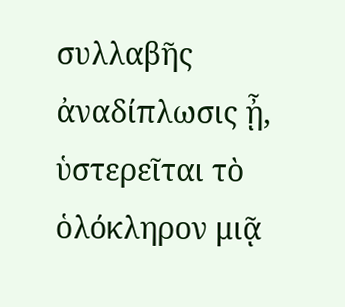συλλαβῆς ἀναδίπλωσις ᾖ, ὑστερεῖται τὸ ὁλόκληρον μιᾷ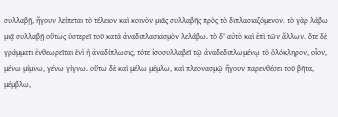συλλαβῇ, ἤγουν λείπεται τὸ τέλειον καὶ κοινὸν μιᾶς συλλαβῆς πρὸς τὸ διπλασιαζόμενον. τὸ γὰρ λάβω μιᾷ συλλαβῇ οὕτως ὑστερεῖ τοῦ κατὰ ἀναδιπλασιασμὸν λελάβω. τὸ δ' αὐτὸ καὶ ἐπὶ τῶν ἄλλων. ὅτε δὲ γράμματι ἐνθεωρεῖται ἑνὶ ἡ ἀναδίπλωσις, τότε ἰσοσυλλαβεῖ τῷ ἀναδεδιπλωμένῳ τὸ ὁλόκληρον, οἷον, μένω μίμνω, γένω γίγνω. οὕτω δὲ καὶ μέλω μέμλω, καὶ πλεονασμῷ ἤγουν παρενθέσει τοῦ βῆτα, μέμβλω,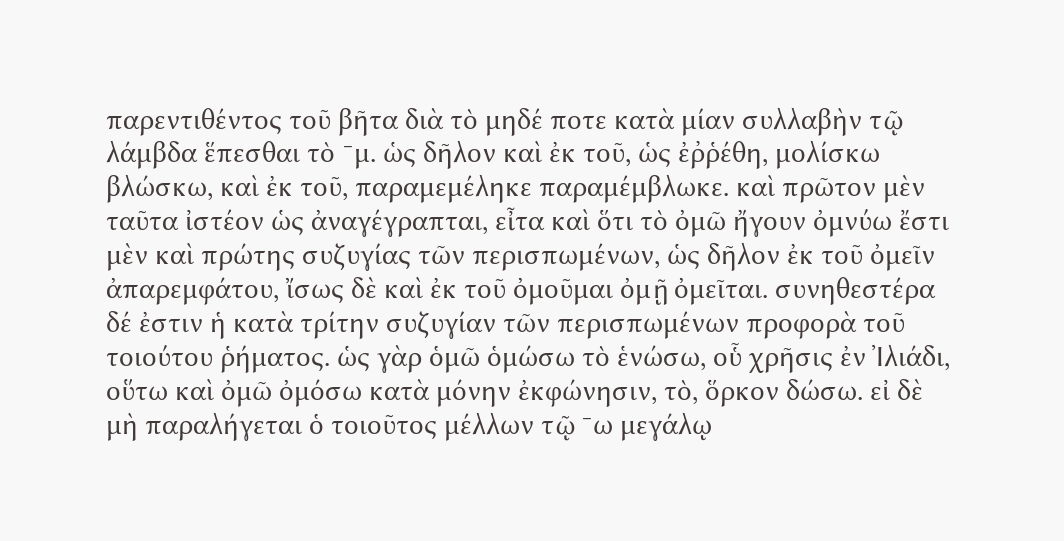παρεντιθέντος τοῦ βῆτα διὰ τὸ μηδέ ποτε κατὰ μίαν συλλαβὴν τῷ λάμβδα ἕπεσθαι τὸ ˉμ. ὡς δῆλον καὶ ἐκ τοῦ, ὡς ἐῤῥέθη, μολίσκω βλώσκω, καὶ ἐκ τοῦ, παραμεμέληκε παραμέμβλωκε. καὶ πρῶτον μὲν ταῦτα ἰστέον ὡς ἀναγέγραπται, εἶτα καὶ ὅτι τὸ ὀμῶ ἤγουν ὀμνύω ἔστι μὲν καὶ πρώτης συζυγίας τῶν περισπωμένων, ὡς δῆλον ἐκ τοῦ ὀμεῖν ἀπαρεμφάτου, ἴσως δὲ καὶ ἐκ τοῦ ὀμοῦμαι ὀμῇ ὀμεῖται. συνηθεστέρα δέ ἐστιν ἡ κατὰ τρίτην συζυγίαν τῶν περισπωμένων προφορὰ τοῦ τοιούτου ῥήματος. ὡς γὰρ ὁμῶ ὁμώσω τὸ ἑνώσω, οὗ χρῆσις ἐν Ἰλιάδι, οὕτω καὶ ὀμῶ ὀμόσω κατὰ μόνην ἐκφώνησιν, τὸ, ὅρκον δώσω. εἰ δὲ μὴ παραλήγεται ὁ τοιοῦτος μέλλων τῷ ˉω μεγάλῳ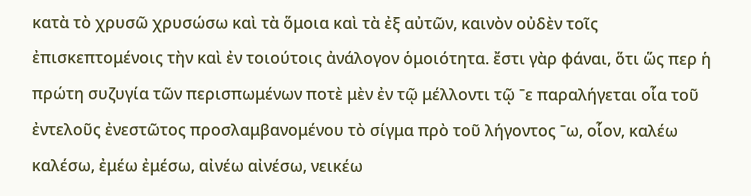κατὰ τὸ χρυσῶ χρυσώσω καὶ τὰ ὅμοια καὶ τὰ ἐξ αὐτῶν, καινὸν οὐδὲν τοῖς ἐπισκεπτομένοις τὴν καὶ ἐν τοιούτοις ἀνάλογον ὁμοιότητα. ἔστι γὰρ φάναι, ὅτι ὥς περ ἡ πρώτη συζυγία τῶν περισπωμένων ποτὲ μὲν ἐν τῷ μέλλοντι τῷ ˉε παραλήγεται οἷα τοῦ ἐντελοῦς ἐνεστῶτος προσλαμβανομένου τὸ σίγμα πρὸ τοῦ λήγοντος ˉω, οἷον, καλέω καλέσω, ἐμέω ἐμέσω, αἰνέω αἰνέσω, νεικέω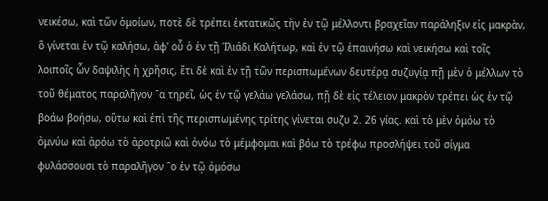νεικέσω, καὶ τῶν ὁμοίων, ποτὲ δὲ τρέπει ἐκτατικῶς τὴν ἐν τῷ μέλλοντι βραχεῖαν παράληξιν εἰς μακρὰν, ὃ γίνεται ἐν τῷ καλήσω, ἀφ' οὗ ὁ ἐν τῇ Ἰλιάδι Καλήτωρ, καὶ ἐν τῷ ἐπαινήσω καὶ νεικήσω καὶ τοῖς λοιποῖς ὧν δαψιλὴς ἡ χρῆσις, ἔτι δὲ καὶ ἐν τῇ τῶν περισπωμένων δευτέρᾳ συζυγίᾳ πῇ μὲν ὁ μέλλων τὸ τοῦ θέματος παραλῆγον ˉα τηρεῖ, ὡς ἐν τῷ γελάω γελάσω, πῇ δὲ εἰς τέλειον μακρὸν τρέπει ὡς ἐν τῷ βοάω βοήσω, οὕτω καὶ ἐπὶ τῆς περισπωμένης τρίτης γίνεται συζυ 2. 26 γίας. καὶ τὸ μὲν ὀμόω τὸ ὀμνύω καὶ ἀρόω τὸ ἀροτριῶ καὶ ὀνόω τὸ μέμφομαι καὶ βόω τὸ τρέφω προσλήψει τοῦ σίγμα φυλάσσουσι τὸ παραλῆγον ˉο ἐν τῷ ὀμόσω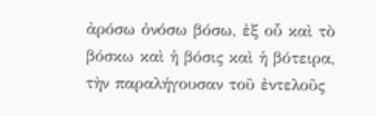ἀρόσω ὀνόσω βόσω, ἐξ οὗ καὶ τὸ βόσκω καὶ ἡ βόσις καὶ ἡ βότειρα, τὴν παραλήγουσαν τοῦ ἐντελοῦς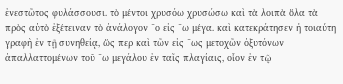ἐνεστῶτος φυλάσσουσι. τὸ μέντοι χρυσόω χρυσώσω καὶ τὰ λοιπὰ ὅλα τὰ πρὸς αὐτὸ ἐξέτειναν τὸ ἀνάλογον ˉο εἰς ˉω μέγα. καὶ κατεκράτησεν ἡ τοιαύτη γραφὴ ἐν τῇ συνηθείᾳ, ὥς περ καὶ τῶν εἰς ˉως μετοχῶν ὀξυτόνων ἀπαλλαττομένων τοῦ ˉω μεγάλου ἐν ταῖς πλαγίαις, οἷον ἐν τῷ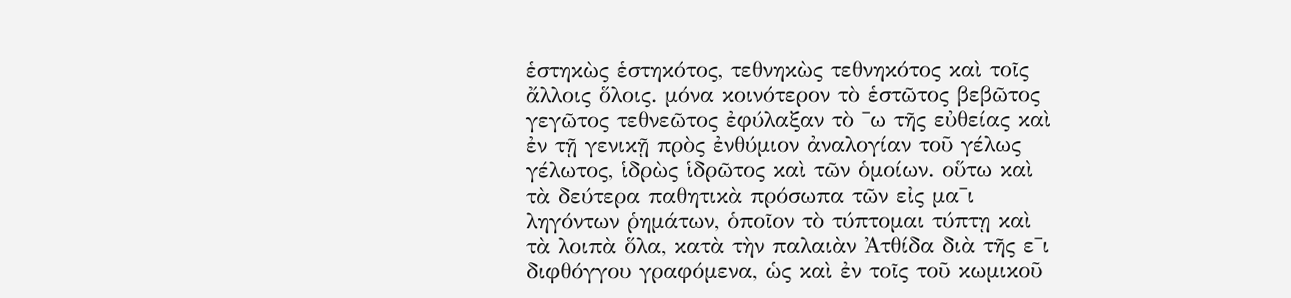ἑστηκὼς ἑστηκότος, τεθνηκὼς τεθνηκότος καὶ τοῖς ἄλλοις ὅλοις. μόνα κοινότερον τὸ ἑστῶτος βεβῶτος γεγῶτος τεθνεῶτος ἐφύλαξαν τὸ ˉω τῆς εὐθείας καὶ ἐν τῇ γενικῇ πρὸς ἐνθύμιον ἀναλογίαν τοῦ γέλως γέλωτος, ἱδρὼς ἱδρῶτος καὶ τῶν ὁμοίων. οὕτω καὶ τὰ δεύτερα παθητικὰ πρόσωπα τῶν εἰς μαˉι ληγόντων ῥημάτων, ὁποῖον τὸ τύπτομαι τύπτῃ καὶ τὰ λοιπὰ ὅλα, κατὰ τὴν παλαιὰν Ἀτθίδα διὰ τῆς εˉι διφθόγγου γραφόμενα, ὡς καὶ ἐν τοῖς τοῦ κωμικοῦ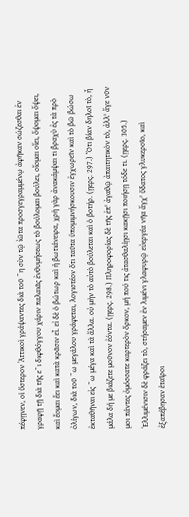πέφῃνεν, οἱ ὕστερον Ἀττικοὶ γράψαντες διὰ τοῦ ˉη σὺν τῷ ἰῶτα προσγεγραμμένῳ ἀφῆκαν σώζεσθαι ἐν γραφῇ τῇ διὰ τῆς εˉι διφθόγγου χάριν παλαιᾶς ἐνθυμήσεως τὸ βούλομαι βούλει, οἴομαι οἴει, ὄψομαι ὄψει, καὶ ἔομαι ἔει καὶ κατὰ κρᾶσιν εἶ. εἰ δὲ ὁ βώτωρ καὶ ἡ βωτιάνειρα, χρὴ γὰρ ἀνακάμψαι τι βραχὺ ἐς τὰ πρὸ ὀλίγων, διὰ τοῦ ˉω μεγάλου γράφεται, λογιστέον ὅτι ταῦτα ὑπομιμνήσκουσιν ἐγχωρεῖν καὶ τὸ βῶ βώσω ἐκταθῆναι εἰς ˉω μέγα καὶ τὰ ἄλλα. οὐ μὴν τὸ αὐτὸ βούλεται καὶ ὁ βοτήρ. (ῃερς. 297.) Ὅτι βίαν δηλοῖ τὸ, ἦ μάλα δή με βιάζετε μοῦνον ἐόντα. (ῃερς. 298.) Πληροφορίας δὲ τῆς ἐπ' ἀγαθῷ ἀπαιτητικὸν τὸ, ἀλλ' ἄγε νῦν μοι πάντες ὀμόσσατε καρτερὸν ὅρκον, μή πού τις ἀτασθαλίῃσι κακῇσι ποιήσῃ τόδε τι. (ῃερς. 305.) Ἐλλιμένισιν δὲ φράζει τὸ, στήσαμεν ἐν λιμένι γλαφυρῷ εὐεργέα νῆα ἄγχ' ὕδατος γλυκεροῖο, καὶ ἐξαπέβησαν ἑταῖροι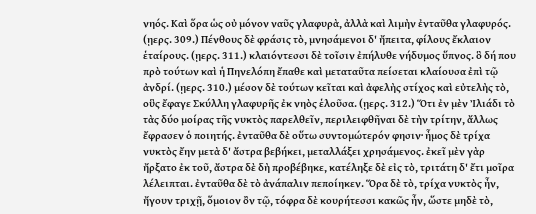νηός. Καὶ ὅρα ὡς οὐ μόνον ναῦς γλαφυρὰ, ἀλλὰ καὶ λιμὴν ἐνταῦθα γλαφυρός. (ῃερς. 309.) Πένθους δὲ φράσις τὸ, μνησάμενοι δ' ἤπειτα, φίλους ἔκλαιον ἑταίρους. (ῃερς. 311.) κλαιόντεσσι δὲ τοῖσιν ἐπήλυθε νήδυμος ὕπνος. ὃ δή που πρὸ τούτων καὶ ἡ Πηνελόπη ἔπαθε καὶ μεταταῦτα πείσεται κλαίουσα ἐπὶ τῷ ἀνδρί. (ῃερς. 310.) μέσον δὲ τούτων κεῖται καὶ ἀφελὴς στίχος καὶ εὐτελὴς τὸ, οὓς ἔφαγε Σκύλλη γλαφυρῆς ἐκ νηὸς ἑλοῦσα. (ῃερς. 312.) Ὅτι ἐν μὲν Ἰλιάδι τὸ τὰς δύο μοίρας τῆς νυκτὸς παρελθεῖν, περιλειφθῆναι δὲ τὴν τρίτην, ἄλλως ἔφρασεν ὁ ποιητής. ἐνταῦθα δὲ οὕτω συντομώτερόν φησιν· ἦμος δὲ τρίχα νυκτὸς ἔην μετὰ δ' ἄστρα βεβήκει, μεταλλάξει χρησάμενος. ἐκεῖ μὲν γὰρ ἤρξατο ἐκ τοῦ, ἄστρα δὲ δὴ προβέβηκε, κατέληξε δὲ εἰς τὸ, τριτάτη δ' ἔτι μοῖρα λέλειπται. ἐνταῦθα δὲ τὸ ἀνάπαλιν πεποίηκεν. Ὅρα δὲ τὸ, τρίχα νυκτὸς ἦν, ἤγουν τριχῇ, ὅμοιον ὂν τῷ, τόφρα δὲ κουρήτεσσι κακῶς ἦν, ὥστε μηδὲ τὸ,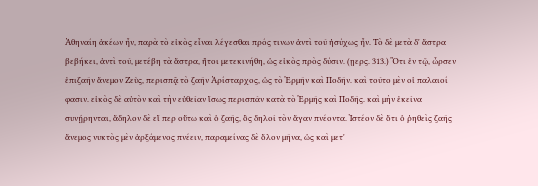Ἀθηναίη ἀκέων ἦν, παρὰ τὸ εἰκὸς εἶναι λέγεσθαι πρός τινων ἀντὶ τοῦ ἡσύχως ἦν. Τὸ δὲ μετὰ δ' ἄστρα βεβήκει, ἀντὶ τοῦ, μετέβη τὰ ἄστρα, ἤτοι μετεκινήθη, ὡς εἰκὸς πρὸς δύσιν. (ῃερς. 313.) Ὅτι ἐν τῷ, ὦρσεν ἐπιζαῆν ἄνεμον Ζεὺς, περισπᾷ τὸ ζαῆν Ἀρίσταρχος, ὡς τὸ Ἑρμῆν καὶ Ποδῆν. καὶ τοῦτο μὲν οἱ παλαιοί φασιν. εἰκὸς δὲ αὐτὸν καὶ τὴν εὐθεῖαν ἴσως περισπᾶν κατὰ τὸ Ἑρμῆς καὶ Ποδῆς. καὶ μὴν ἐκεῖνα συνῄρηνται, ἄδηλον δὲ εἴ περ οὕτω καὶ ὁ ζαῆς, ὃς δηλοῖ τὸν ἄγαν πνέοντα. Ἰστέον δὲ ὅτι ὁ ῥηθεὶς ζαῆς ἄνεμος νυκτὸς μὲν ἀρξάμενος πνέειν, παραμείνας δὲ ὅλον μῆνα, ὡς καὶ μετ'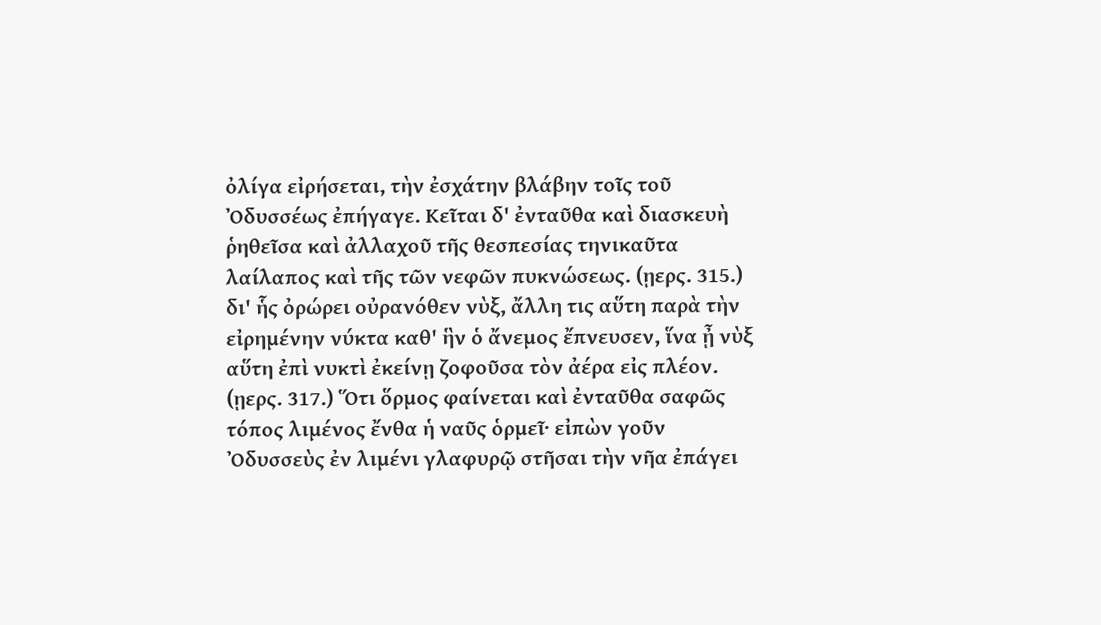ὀλίγα εἰρήσεται, τὴν ἐσχάτην βλάβην τοῖς τοῦ Ὀδυσσέως ἐπήγαγε. Κεῖται δ' ἐνταῦθα καὶ διασκευὴ ῥηθεῖσα καὶ ἀλλαχοῦ τῆς θεσπεσίας τηνικαῦτα λαίλαπος καὶ τῆς τῶν νεφῶν πυκνώσεως. (ῃερς. 315.) δι' ἧς ὀρώρει οὐρανόθεν νὺξ, ἄλλη τις αὕτη παρὰ τὴν εἰρημένην νύκτα καθ' ἣν ὁ ἄνεμος ἔπνευσεν, ἵνα ᾖ νὺξ αὕτη ἐπὶ νυκτὶ ἐκείνῃ ζοφοῦσα τὸν ἀέρα εἰς πλέον. (ῃερς. 317.) Ὅτι ὅρμος φαίνεται καὶ ἐνταῦθα σαφῶς τόπος λιμένος ἔνθα ἡ ναῦς ὁρμεῖ· εἰπὼν γοῦν Ὀδυσσεὺς ἐν λιμένι γλαφυρῷ στῆσαι τὴν νῆα ἐπάγει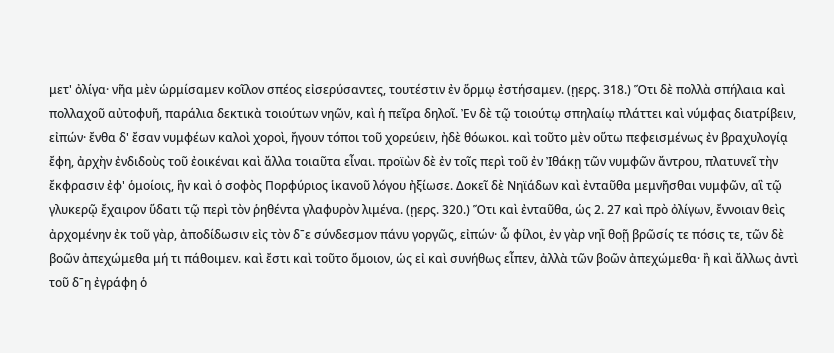μετ' ὀλίγα· νῆα μὲν ὡρμίσαμεν κοῖλον σπέος εἰσερύσαντες, τουτέστιν ἐν ὅρμῳ ἐστήσαμεν. (ῃερς. 318.) Ὅτι δὲ πολλὰ σπήλαια καὶ πολλαχοῦ αὐτοφυῆ, παράλια δεκτικὰ τοιούτων νηῶν, καὶ ἡ πεῖρα δηλοῖ. Ἐν δὲ τῷ τοιούτῳ σπηλαίῳ πλάττει καὶ νύμφας διατρίβειν, εἰπών· ἔνθα δ' ἔσαν νυμφέων καλοὶ χοροὶ, ἤγουν τόποι τοῦ χορεύειν, ἠδὲ θόωκοι. καὶ τοῦτο μὲν οὕτω πεφεισμένως ἐν βραχυλογίᾳ ἔφη, ἀρχὴν ἐνδιδοὺς τοῦ ἐοικέναι καὶ ἄλλα τοιαῦτα εἶναι. προϊὼν δὲ ἐν τοῖς περὶ τοῦ ἐν Ἰθάκῃ τῶν νυμφῶν ἄντρου, πλατυνεῖ τὴν ἔκφρασιν ἐφ' ὁμοίοις, ἣν καὶ ὁ σοφὸς Πορφύριος ἱκανοῦ λόγου ἠξίωσε. Δοκεῖ δὲ Νηϊάδων καὶ ἐνταῦθα μεμνῆσθαι νυμφῶν, αἳ τῷ γλυκερῷ ἔχαιρον ὕδατι τῷ περὶ τὸν ῥηθέντα γλαφυρὸν λιμένα. (ῃερς. 320.) Ὅτι καὶ ἐνταῦθα, ὡς 2. 27 καὶ πρὸ ὀλίγων, ἔννοιαν θεὶς ἀρχομένην ἐκ τοῦ γὰρ, ἀποδίδωσιν εἰς τὸν δˉε σύνδεσμον πάνυ γοργῶς, εἰπών· ὦ φίλοι, ἐν γὰρ νηῒ θοῇ βρῶσίς τε πόσις τε, τῶν δὲ βοῶν ἀπεχώμεθα μή τι πάθοιμεν. καὶ ἔστι καὶ τοῦτο ὅμοιον, ὡς εἰ καὶ συνήθως εἶπεν, ἀλλὰ τῶν βοῶν ἀπεχώμεθα· ἢ καὶ ἄλλως ἀντὶ τοῦ δˉη ἐγράφη ὁ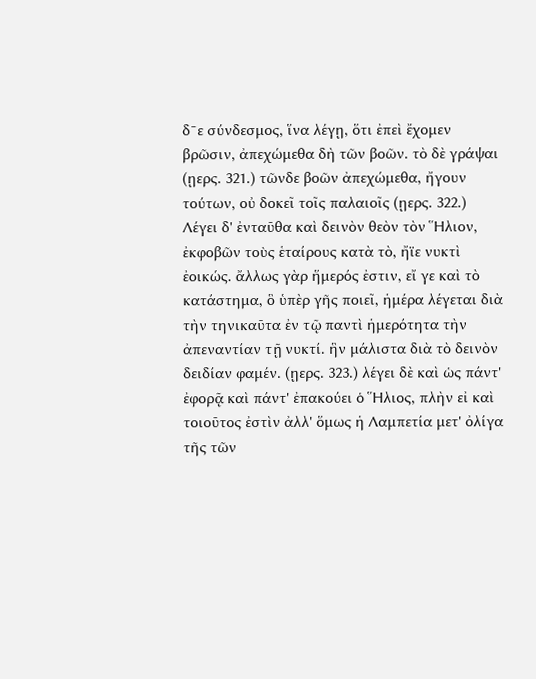δˉε σύνδεσμος, ἵνα λέγῃ, ὅτι ἐπεὶ ἔχομεν βρῶσιν, ἀπεχώμεθα δὴ τῶν βοῶν. τὸ δὲ γράψαι (ῃερς. 321.) τῶνδε βοῶν ἀπεχώμεθα, ἤγουν τούτων, οὐ δοκεῖ τοῖς παλαιοῖς (ῃερς. 322.) Λέγει δ' ἐνταῦθα καὶ δεινὸν θεὸν τὸν Ἥλιον, ἐκφοβῶν τοὺς ἑταίρους κατὰ τὸ, ἤϊε νυκτὶ ἐοικώς. ἄλλως γὰρ ἥμερός ἐστιν, εἴ γε καὶ τὸ κατάστημα, ὃ ὑπὲρ γῆς ποιεῖ, ἡμέρα λέγεται διὰ τὴν τηνικαῦτα ἐν τῷ παντὶ ἡμερότητα τὴν ἀπεναντίαν τῇ νυκτί. ἣν μάλιστα διὰ τὸ δεινὸν δειδίαν φαμέν. (ῃερς. 323.) λέγει δὲ καὶ ὡς πάντ' ἐφορᾷ καὶ πάντ' ἐπακούει ὁ Ἥλιος, πλὴν εἰ καὶ τοιοῦτος ἐστὶν ἀλλ' ὅμως ἡ Λαμπετία μετ' ὀλίγα τῆς τῶν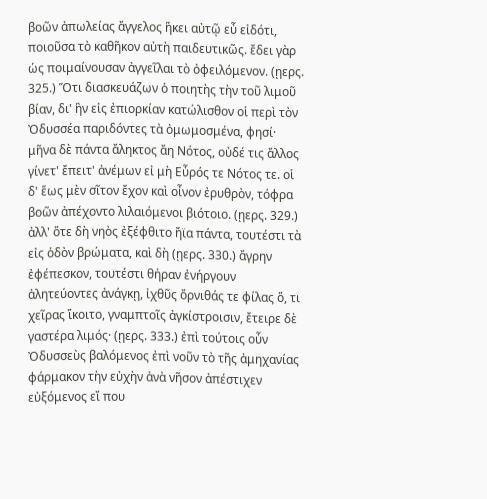βοῶν ἀπωλείας ἄγγελος ἥκει αὐτῷ εὖ εἰδότι, ποιοῦσα τὸ καθῆκον αὐτὴ παιδευτικῶς. ἔδει γὰρ ὡς ποιμαίνουσαν ἀγγεῖλαι τὸ ὀφειλόμενον. (ῃερς. 325.) Ὅτι διασκευάζων ὁ ποιητὴς τὴν τοῦ λιμοῦ βίαν, δι' ἣν εἰς ἐπιορκίαν κατώλισθον οἱ περὶ τὸν Ὀδυσσέα παριδόντες τὰ ὀμωμοσμένα, φησί· μῆνα δὲ πάντα ἄληκτος ἄη Νότος, οὐδέ τις ἄλλος γίνετ' ἔπειτ' ἀνέμων εἰ μὴ Εὖρός τε Νότος τε. οἱ δ' ἕως μὲν σῖτον ἔχον καὶ οἶνον ἐρυθρὸν, τόφρα βοῶν ἀπέχοντο λιλαιόμενοι βιότοιο. (ῃερς. 329.) ἀλλ' ὅτε δὴ νηὸς ἐξέφθιτο ἤϊα πάντα, τουτέστι τὰ εἰς ὁδὸν βρώματα, καὶ δὴ (ῃερς. 330.) ἄγρην ἐφέπεσκον, τουτέστι θήραν ἐνήργουν ἀλητεύοντες ἀνάγκῃ, ἰχθῦς ὄρνιθάς τε φίλας ὅ, τι χεῖρας ἵκοιτο, γναμπτοῖς ἀγκίστροισιν, ἔτειρε δὲ γαστέρα λιμός· (ῃερς. 333.) ἐπὶ τούτοις οὖν Ὀδυσσεὺς βαλόμενος ἐπὶ νοῦν τὸ τῆς ἀμηχανίας φάρμακον τὴν εὐχὴν ἀνὰ νῆσον ἀπέστιχεν εὐξόμενος εἴ που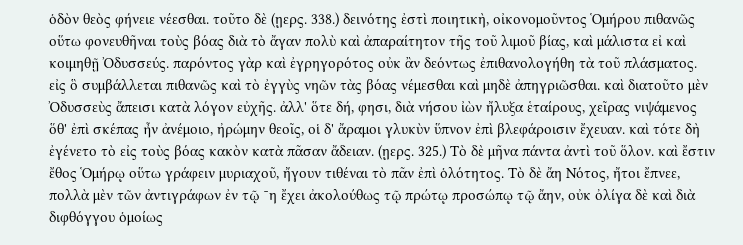ὁδὸν θεὸς φήνειε νέεσθαι. τοῦτο δὲ (ῃερς. 338.) δεινότης ἐστὶ ποιητικὴ, οἰκονομοῦντος Ὁμήρου πιθανῶς οὕτω φονευθῆναι τοὺς βόας διὰ τὸ ἄγαν πολὺ καὶ ἀπαραίτητον τῆς τοῦ λιμοῦ βίας, καὶ μάλιστα εἰ καὶ κοιμηθῇ Ὀδυσσεύς. παρόντος γὰρ καὶ ἐγρηγορότος οὐκ ἂν δεόντως ἐπιθανολογήθη τὰ τοῦ πλάσματος. εἰς ὃ συμβάλλεται πιθανῶς καὶ τὸ ἐγγὺς νηῶν τὰς βόας νέμεσθαι καὶ μηδὲ ἀπηγριῶσθαι. καὶ διατοῦτο μὲν Ὀδυσσεὺς ἄπεισι κατὰ λόγον εὐχῆς. ἀλλ' ὅτε δή, φησι, διὰ νήσου ἰὼν ἤλυξα ἑταίρους, χεῖρας νιψάμενος ὅθ' ἐπὶ σκέπας ἦν ἀνέμοιο, ἠρώμην θεοῖς, οἱ δ' ἄραμοι γλυκὺν ὕπνον ἐπὶ βλεφάροισιν ἔχευαν. καὶ τότε δὴ ἐγένετο τὸ εἰς τοὺς βόας κακὸν κατὰ πᾶσαν ἄδειαν. (ῃερς. 325.) Τὸ δὲ μῆνα πάντα ἀντὶ τοῦ ὅλον. καὶ ἔστιν ἔθος Ὁμήρῳ οὕτω γράφειν μυριαχοῦ, ἤγουν τιθέναι τὸ πᾶν ἐπὶ ὁλότητος. Τὸ δὲ ἄη Νότος, ἤτοι ἔπνεε, πολλὰ μὲν τῶν ἀντιγράφων ἐν τῷ ˉη ἔχει ἀκολούθως τῷ πρώτῳ προσώπῳ τῷ ἄην, οὐκ ὀλίγα δὲ καὶ διὰ διφθόγγου ὁμοίως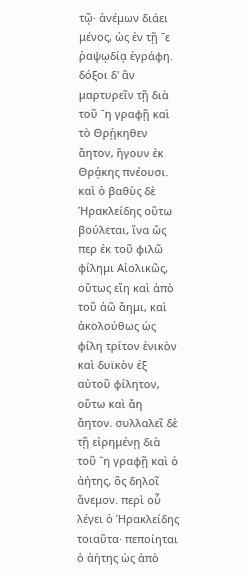τῷ· ἀνέμων διάει μένος, ὡς ἐν τῇ ˉε ῥαψῳδίᾳ ἐγράφη. δόξοι δ' ἂν μαρτυρεῖν τῇ διὰ τοῦ ˉη γραφῇ καὶ τὸ Θρῄκηθεν ἄητον, ἤγουν ἐκ Θρᾴκης πνέουσι. καὶ ὁ βαθὺς δὲ Ἡρακλείδης οὕτω βούλεται, ἵνα ὥς περ ἐκ τοῦ φιλῶ φίλημι Αἰολικῶς, οὕτως εἴη καὶ ἀπὸ τοῦ ἀῶ ἄημι, καὶ ἀκολούθως ὡς φίλη τρίτον ἑνικὸν καὶ δυϊκὸν ἐξ αὐτοῦ φίλητον, οὕτω καὶ ἄη ἄητον. συλλαλεῖ δὲ τῇ εἰρημένῃ διὰ τοῦ ˉη γραφῇ καὶ ὁ ἀήτης, ὃς δηλοῖ ἄνεμον. περὶ οὗ λέγει ὁ Ἡρακλείδης τοιαῦτα· πεποίηται ὁ ἀήτης ὡς ἀπὸ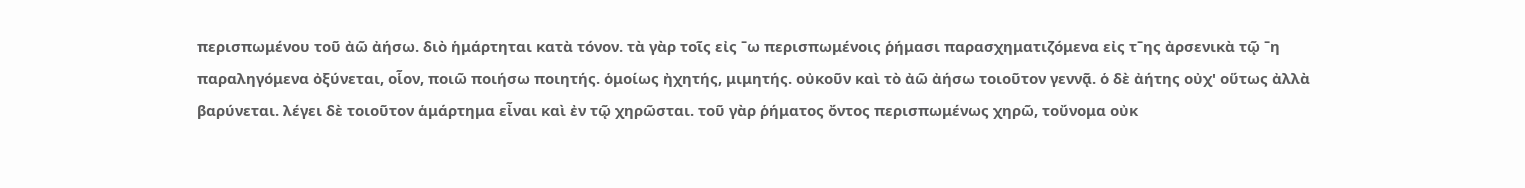περισπωμένου τοῦ ἀῶ ἀήσω. διὸ ἡμάρτηται κατὰ τόνον. τὰ γὰρ τοῖς εἰς ˉω περισπωμένοις ῥήμασι παρασχηματιζόμενα εἰς τˉης ἀρσενικὰ τῷ ˉη παραληγόμενα ὀξύνεται, οἷον, ποιῶ ποιήσω ποιητής. ὁμοίως ἠχητής, μιμητής. οὐκοῦν καὶ τὸ ἀῶ ἀήσω τοιοῦτον γεννᾷ. ὁ δὲ ἀήτης οὐχ' οὕτως ἀλλὰ βαρύνεται. λέγει δὲ τοιοῦτον ἁμάρτημα εἶναι καὶ ἐν τῷ χηρῶσται. τοῦ γὰρ ῥήματος ὄντος περισπωμένως χηρῶ, τοὔνομα οὐκ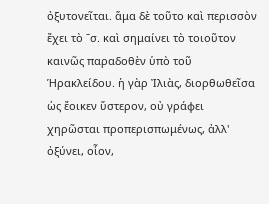ὀξυτονεῖται. ἅμα δὲ τοῦτο καὶ περισσὸν ἔχει τὸ ˉσ. καὶ σημαίνει τὸ τοιοῦτον καινῶς παραδοθὲν ὑπὸ τοῦ Ἡρακλείδου. ἡ γὰρ Ἰλιὰς, διορθωθεῖσα ὡς ἔοικεν ὕστερον, οὐ γράφει χηρῶσται προπερισπωμένως, ἀλλ' ὀξύνει, οἷον,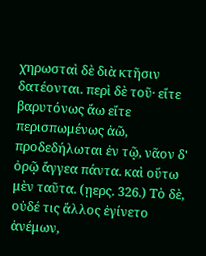χηρωσταὶ δὲ διὰ κτῆσιν δατέονται. περὶ δὲ τοῦ· εἴτε βαρυτόνως ἄω εἴτε περισπωμένως ἀῶ, προδεδήλωται ἐν τῷ, νᾶον δ' ὀρῷ ἄγγεα πάντα. καὶ οὕτω μὲν ταῦτα. (ῃερς. 326.) Τὸ δὲ, οὐδέ τις ἄλλος ἐγίνετο ἀνέμων,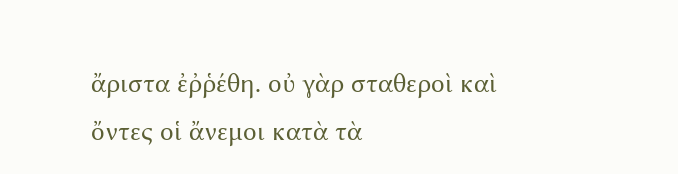ἄριστα ἐῤῥέθη. οὐ γὰρ σταθεροὶ καὶ ὄντες οἱ ἄνεμοι κατὰ τὰ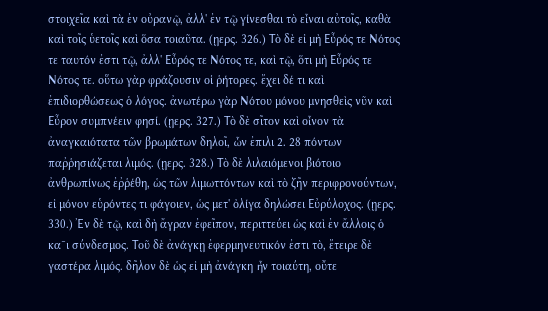στοιχεῖα καὶ τὰ ἐν οὐρανῷ, ἀλλ' ἐν τῷ γίνεσθαι τὸ εἶναι αὐτοῖς, καθὰ καὶ τοῖς ὑετοῖς καὶ ὅσα τοιαῦτα. (ῃερς. 326.) Τὸ δὲ εἰ μὴ Εὖρός τε Νότος τε ταυτόν ἐστι τῷ, ἀλλ' Εὖρός τε Νότος τε, καὶ τῷ, ὅτι μὴ Εὖρός τε Νότος τε. οὕτω γὰρ φράζουσιν οἱ ῥήτορες. ἔχει δέ τι καὶ ἐπιδιορθώσεως ὁ λόγος. ἀνωτέρω γὰρ Νότου μόνου μνησθεὶς νῦν καὶ Εὖρον συμπνέειν φησί. (ῃερς. 327.) Τὸ δὲ σῖτον καὶ οἶνον τὰ ἀναγκαιότατα τῶν βρωμάτων δηλοῖ, ὧν ἐπιλι 2. 28 πόντων παῤῥησιάζεται λιμός. (ῃερς. 328.) Τὸ δὲ λιλαιόμενοι βιότοιο ἀνθρωπίνως ἐῤῥέθη, ὡς τῶν λιμωττόντων καὶ τὸ ζῆν περιφρονούντων, εἰ μόνον εὑρόντες τι φάγοιεν, ὡς μετ' ὀλίγα δηλώσει Εὐρύλοχος. (ῃερς. 330.) Ἐν δὲ τῷ, καὶ δὴ ἄγραν ἐφεῖπον, περιττεύει ὡς καὶ ἐν ἄλλοις ὁ καˉι σύνδεσμος. Τοῦ δὲ ἀνάγκῃ ἐφερμηνευτικόν ἐστι τὸ, ἔτειρε δὲ γαστέρα λιμός. δῆλον δὲ ὡς εἰ μὴ ἀνάγκη ἦν τοιαύτη, οὔτε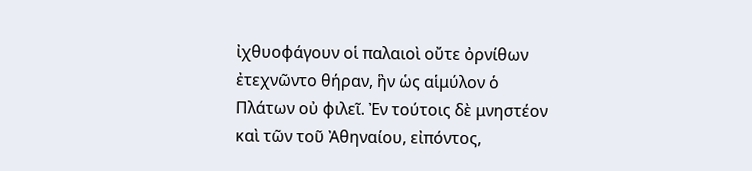ἰχθυοφάγουν οἱ παλαιοὶ οὔτε ὀρνίθων ἐτεχνῶντο θήραν, ἣν ὡς αἱμύλον ὁ Πλάτων οὐ φιλεῖ. Ἐν τούτοις δὲ μνηστέον καὶ τῶν τοῦ Ἀθηναίου, εἰπόντος,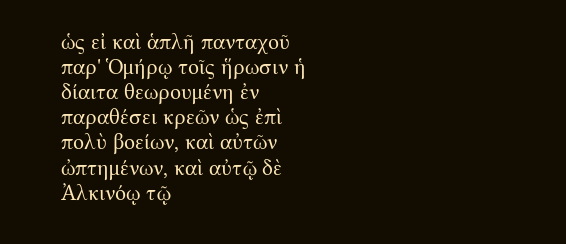ὡς εἰ καὶ ἁπλῆ πανταχοῦ παρ' Ὁμήρῳ τοῖς ἥρωσιν ἡ δίαιτα θεωρουμένη ἐν παραθέσει κρεῶν ὡς ἐπὶ πολὺ βοείων, καὶ αὐτῶν ὠπτημένων, καὶ αὐτῷ δὲ Ἀλκινόῳ τῷ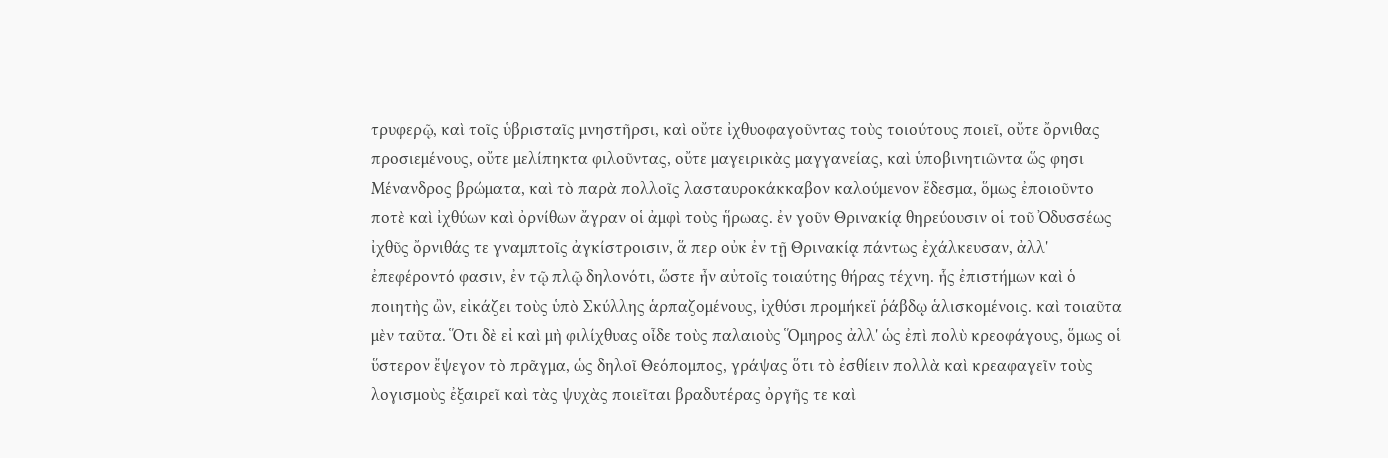τρυφερῷ, καὶ τοῖς ὑβρισταῖς μνηστῆρσι, καὶ οὔτε ἰχθυοφαγοῦντας τοὺς τοιούτους ποιεῖ, οὔτε ὄρνιθας προσιεμένους, οὔτε μελίπηκτα φιλοῦντας, οὔτε μαγειρικὰς μαγγανείας, καὶ ὑποβινητιῶντα ὥς φησι Μένανδρος βρώματα, καὶ τὸ παρὰ πολλοῖς λασταυροκάκκαβον καλούμενον ἔδεσμα, ὅμως ἐποιοῦντο ποτὲ καὶ ἰχθύων καὶ ὀρνίθων ἄγραν οἱ ἀμφὶ τοὺς ἥρωας. ἐν γοῦν Θρινακίᾳ θηρεύουσιν οἱ τοῦ Ὀδυσσέως ἰχθῦς ὄρνιθάς τε γναμπτοῖς ἀγκίστροισιν, ἅ περ οὐκ ἐν τῇ Θρινακίᾳ πάντως ἐχάλκευσαν, ἀλλ' ἐπεφέροντό φασιν, ἐν τῷ πλῷ δηλονότι, ὥστε ἦν αὐτοῖς τοιαύτης θήρας τέχνη. ἧς ἐπιστήμων καὶ ὁ ποιητὴς ὢν, εἰκάζει τοὺς ὑπὸ Σκύλλης ἁρπαζομένους, ἰχθύσι προμήκεϊ ῥάβδῳ ἁλισκομένοις. καὶ τοιαῦτα μὲν ταῦτα. Ὅτι δὲ εἰ καὶ μὴ φιλίχθυας οἶδε τοὺς παλαιοὺς Ὅμηρος ἀλλ' ὡς ἐπὶ πολὺ κρεοφάγους, ὅμως οἱ ὕστερον ἔψεγον τὸ πρᾶγμα, ὡς δηλοῖ Θεόπομπος, γράψας ὅτι τὸ ἐσθίειν πολλὰ καὶ κρεαφαγεῖν τοὺς λογισμοὺς ἐξαιρεῖ καὶ τὰς ψυχὰς ποιεῖται βραδυτέρας ὀργῆς τε καὶ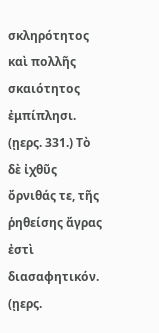σκληρότητος καὶ πολλῆς σκαιότητος ἐμπίπλησι. (ῃερς. 331.) Τὸ δὲ ἰχθῦς ὄρνιθάς τε, τῆς ῥηθείσης ἄγρας ἐστὶ διασαφητικόν. (ῃερς.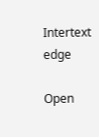Intertext edge

Open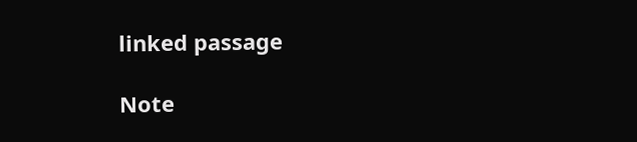linked passage

Note